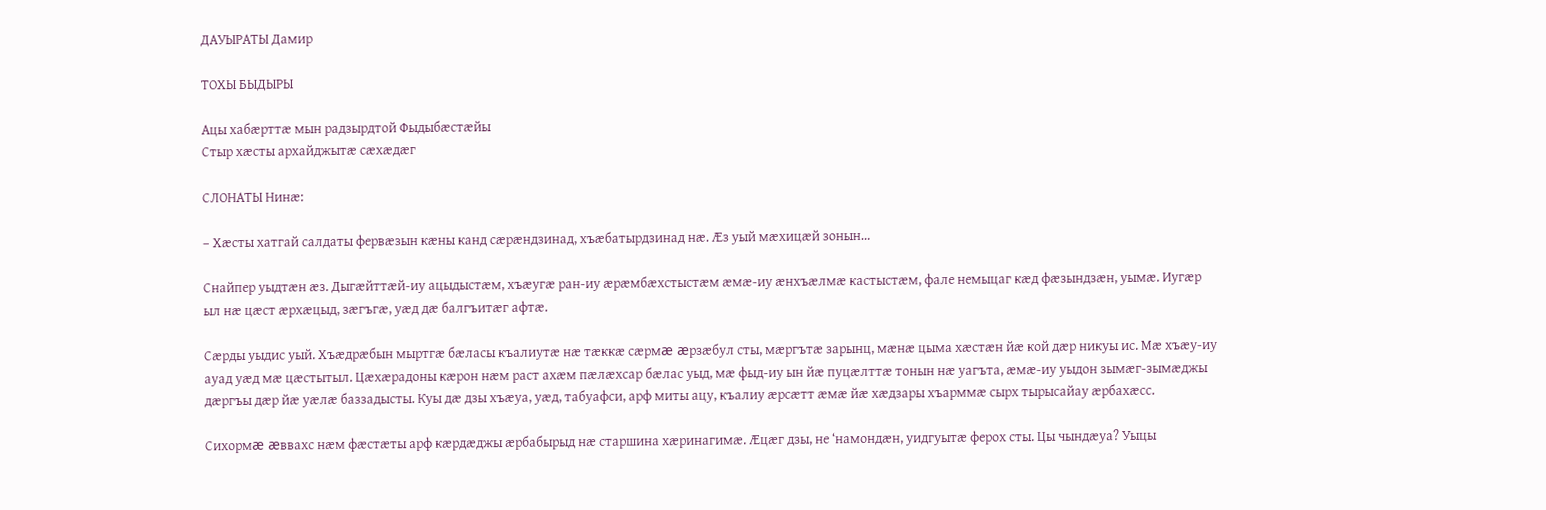ДАУЫРАТЫ Дамир

ТОХЫ БЫДЫРЫ

Ацы хабæрттæ мын радзырдтой Фыдыбæстæйы
Стыр хæсты архайджытæ сæхæдæг

СЛОНАТЫ Нинæ:

– Хæсты хатгай салдаты фервæзын кæны канд сæрæндзинад, хъæбатырдзинад нæ. Æз уый мæхицæй зонын…

Снайпер уыдтæн æз. Дыгæйттæй-иу ацыдыстæм, хъæугæ ран-иу æрæмбæхстыстæм æмæ-иу æнхъæлмæ кастыстæм, фале немыцаг кæд фæзындзæн, уымæ. Иугæр ыл нæ цæст æрхæцыд, зæгъгæ, уæд дæ балгъитæг афтæ.

Сæрды уыдис уый. Хъæдрæбын мыртгæ бæласы къалиутæ нæ тæккæ сæрмæ æрзæбул сты, мæргътæ зарынц, мæнæ цыма хæстæн йæ кой дæр никуы ис. Мæ хъæу-иу ауад уæд мæ цæстытыл. Цæхæрадоны кæрон нæм раст ахæм пæлæхсар бæлас уыд, мæ фыд-иу ын йæ пуцæлттæ тонын нæ уагъта, æмæ-иу уыдон зымæг-зымæджы дæргъы дæр йæ уæлæ баззадысты. Куы дæ дзы хъæуа, уæд, табуафси, арф миты ацу, къалиу æрсæтт æмæ йæ хæдзары хъарммæ сырх тырысайау æрбахæсс.

Сихормæ æввахс нæм фæстæты арф кæрдæджы æрбабырыд нæ старшина хæринагимæ. Æцæг дзы, не ‘намондæн, уидгуытæ ферох сты. Цы чындæуа? Уыцы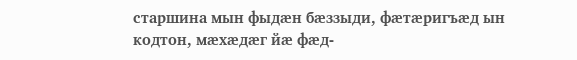старшина мын фыдæн бæззыди, фæтæригъæд ын кодтон, мæхæдæг йæ фæд-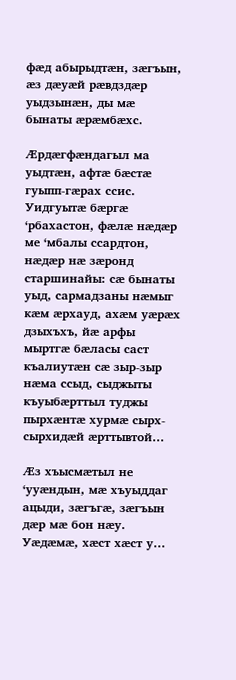фæд абырыдтæн, зæгъын, æз дæуæй рæвдздæр уыдзынæн, ды мæ бынаты æрæмбæхс.

Æрдæгфæндагыл ма уыдтæн, афтæ бæстæ гуыпп-гæрах ссис. Уидгуытæ бæргæ ‘рбахастон, фæлæ нæдæр ме ‘мбалы ссардтон, нæдæр нæ зæронд старшинайы: сæ бынаты уыд, сармадзаны нæмыг кæм æрхауд, ахæм уæрæх дзыхъхъ, йæ арфы мыртгæ бæласы саст къалиутæн сæ зыр-зыр нæма ссыд, сыджыты къуыбæрттыл туджы пырхæнтæ хурмæ сырх-сырхидæй æрттывтой…

Æз хъысмæтыл не ‘ууæндын, мæ хъуыддаг ацыди, зæгъгæ, зæгъын дæр мæ бон нæу. Уæдæмæ, хæст хæст у…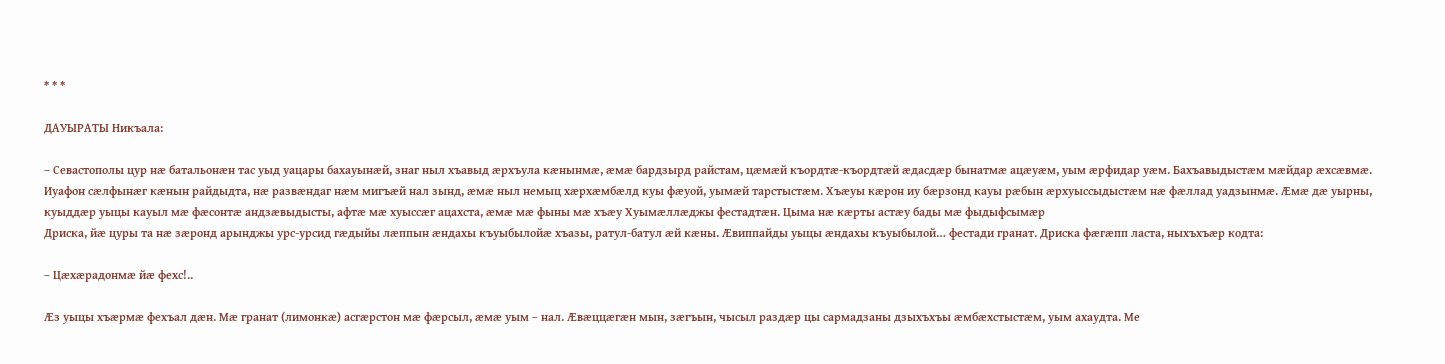* * *

ДАУЫРАТЫ Никъала:

– Севастополы цур нæ батальонæн тас уыд уацары бахауынæй, знаг ныл хъавыд æрхъула кæнынмæ, æмæ бардзырд райстам, цæмæй къордтæ-къордтæй æдасдæр бынатмæ ацæуæм, уым æрфидар уæм. Бахъавыдыстæм мæйдар æхсæвмæ. Иуафон сæлфынæг кæнын райдыдта, нæ развæндаг нæм мигъæй нал зынд, æмæ ныл немыц хæрхæмбæлд куы фæуой, уымæй тарстыстæм. Хъæуы кæрон иу бæрзонд кауы рæбын æрхуыссыдыстæм нæ фæллад уадзынмæ. Æмæ дæ уырны, куыддæр уыцы кауыл мæ фæсонтæ андзæвыдысты, афтæ мæ хуыссæг ацахста, æмæ мæ фыны мæ хъæу Хуымæллæджы фестадтæн. Цыма нæ кæрты астæу бады мæ фыдыфсымæр
Дриска, йæ цуры та нæ зæронд арынджы урс-урсид гæдыйы лæппын æндахы къуыбылойæ хъазы, ратул-батул æй кæны. Æвиппайды уыцы æндахы къуыбылой… фестади гранат. Дриска фæгæпп ласта, ныхъхъæр кодта:

– Цæхæрадонмæ йæ фехс!..

Æз уыцы хъæрмæ фехъал дæн. Мæ гранат (лимонкæ) асгæрстон мæ фæрсыл, æмæ уым – нал. Æвæццæгæн мын, зæгъын, чысыл раздæр цы сармадзаны дзыхъхъы æмбæхстыстæм, уым ахаудта. Ме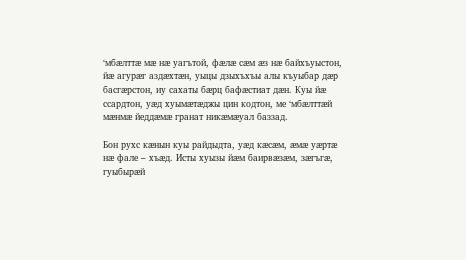‘мбæлттæ мæ нæ уагътой, фæлæ сæм æз нæ байхъуыстон, йæ агурæг аздæхтæн, уыцы дзыхъхъы алы къуыбар дæр басгæрстон, иу сахаты бæрц бафæстиат дæн. Куы йæ ссардтон, уæд хуымæтæджы цин кодтон, ме ‘мбæлттæй мæнмæ йеддæмæ гранат никæмæуал баззад.

Бон рухс кæнын куы райдыдта, уæд кæсæм, æмæ уæртæ нæ фале – хъæд. Исты хуызы йæм баирвæзæм, зæгъгæ, гуыбырæй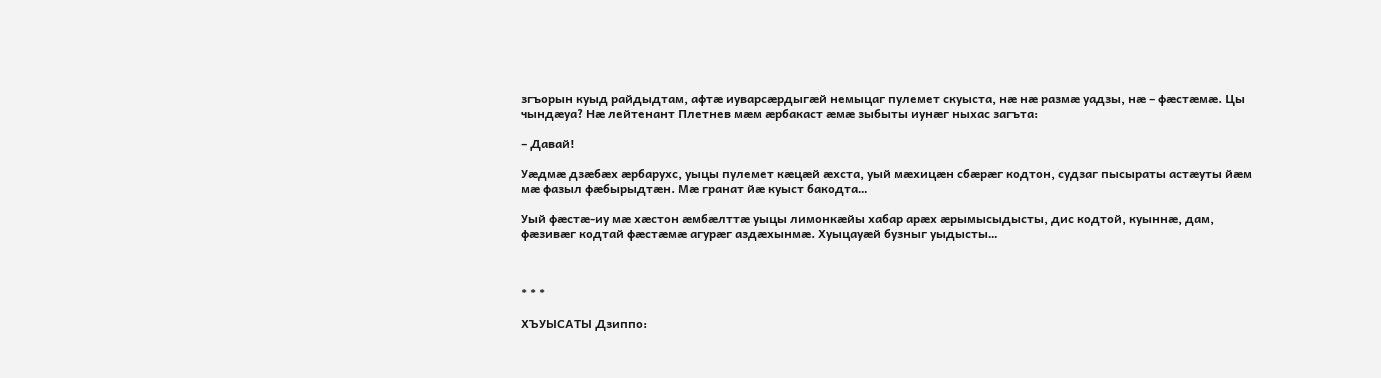згъорын куыд райдыдтам, афтæ иуварсæрдыгæй немыцаг пулемет скуыста, нæ нæ размæ уадзы, нæ – фæстæмæ. Цы чындæуа? Нæ лейтенант Плетнев мæм æрбакаст æмæ зыбыты иунæг ныхас загъта:

– Давай!

Уæдмæ дзæбæх æрбарухс, уыцы пулемет кæцæй æхста, уый мæхицæн сбæрæг кодтон, судзаг пысыраты астæуты йæм мæ фазыл фæбырыдтæн. Мæ гранат йæ куыст бакодта…

Уый фæстæ-иу мæ хæстон æмбæлттæ уыцы лимонкæйы хабар арæх æрымысыдысты, дис кодтой, куыннæ, дам, фæзивæг кодтай фæстæмæ агурæг аздæхынмæ. Хуыцауæй бузныг уыдысты…



* * *

ХЪУЫСАТЫ Дзиппо: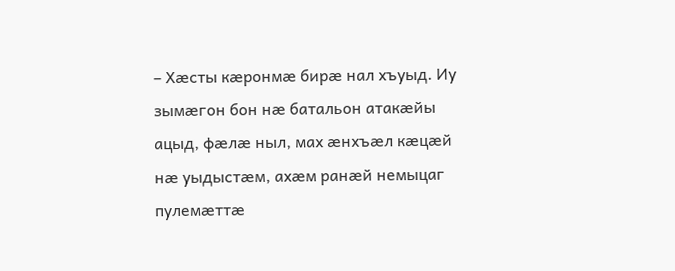– Хæсты кæронмæ бирæ нал хъуыд. Иу зымæгон бон нæ батальон атакæйы ацыд, фæлæ ныл, мах æнхъæл кæцæй нæ уыдыстæм, ахæм ранæй немыцаг пулемæттæ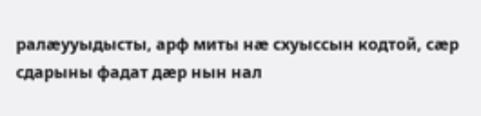ралæууыдысты, арф миты нæ схуыссын кодтой, сæр сдарыны фадат дæр нын нал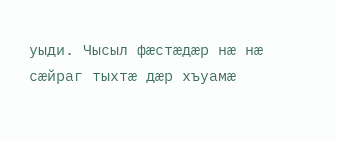уыди. Чысыл фæстæдæр нæ нæ сæйраг тыхтæ дæр хъуамæ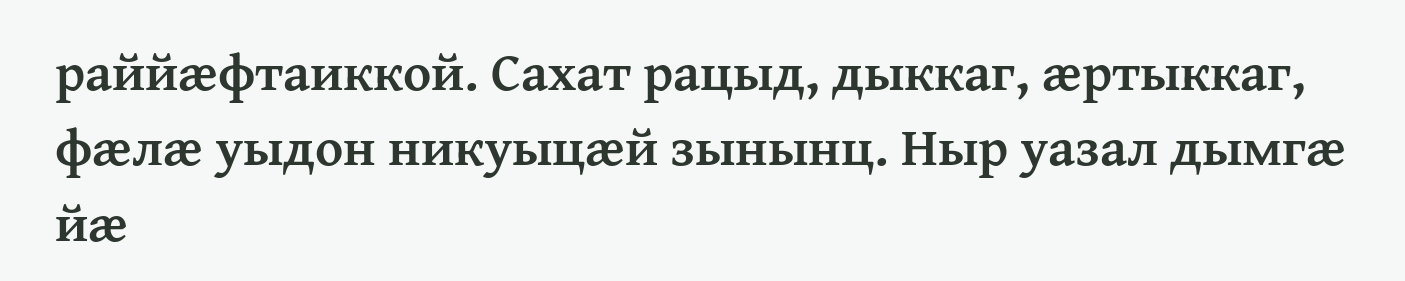раййæфтаиккой. Сахат рацыд, дыккаг, æртыккаг, фæлæ уыдон никуыцæй зынынц. Ныр уазал дымгæ йæ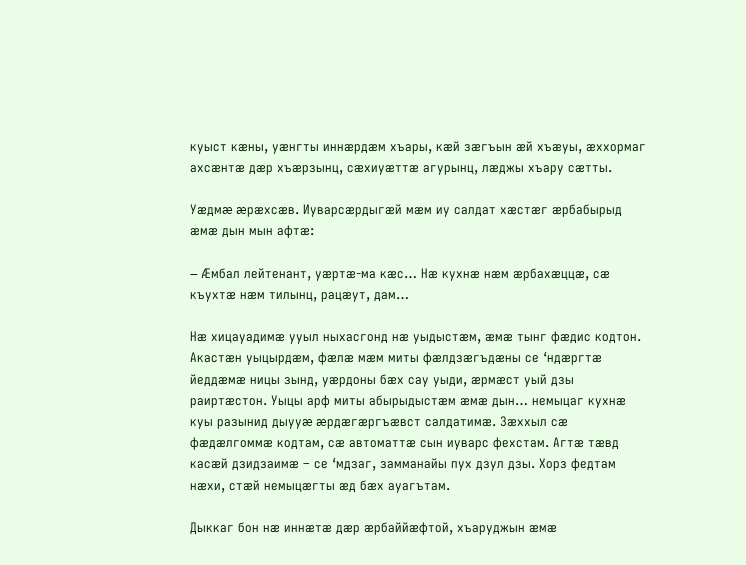куыст кæны, уæнгты иннæрдæм хъары, кæй зæгъын æй хъæуы, æххормаг ахсæнтæ дæр хъæрзынц, сæхиуæттæ агурынц, лæджы хъару сæтты.

Уæдмæ æрæхсæв. Иуварсæрдыгæй мæм иу салдат хæстæг æрбабырыд æмæ дын мын афтæ:

– Æмбал лейтенант, уæртæ-ма кæс… Нæ кухнæ нæм æрбахæццæ, сæ къухтæ нæм тилынц, рацæут, дам…

Нæ хицауадимæ ууыл ныхасгонд нæ уыдыстæм, æмæ тынг фæдис кодтон. Акастæн уыцырдæм, фæлæ мæм миты фæлдзæгъдæны се ‘ндæргтæ йеддæмæ ницы зынд, уæрдоны бæх сау уыди, æрмæст уый дзы раиртæстон. Уыцы арф миты абырыдыстæм æмæ дын… немыцаг кухнæ куы разынид дыууæ æрдæгæргъæвст салдатимæ. Зæххыл сæ фæдæлгоммæ кодтам, сæ автоматтæ сын иуварс фехстам. Агтæ тæвд касæй дзидзаимæ – се ‘мдзаг, замманайы пух дзул дзы. Хорз федтам нæхи, стæй немыцæгты æд бæх ауагътам.

Дыккаг бон нæ иннæтæ дæр æрбаййæфтой, хъаруджын æмæ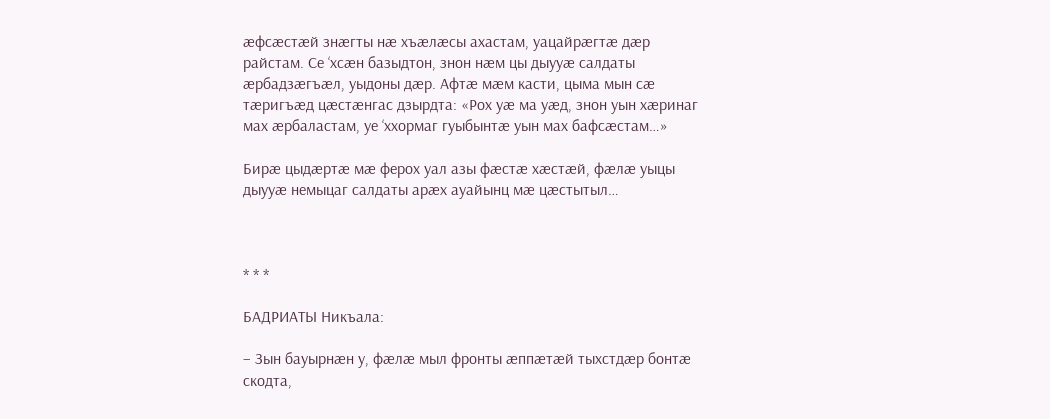æфсæстæй знæгты нæ хъæлæсы ахастам, уацайрæгтæ дæр райстам. Се ‘хсæн базыдтон, знон нæм цы дыууæ салдаты æрбадзæгъæл, уыдоны дæр. Афтæ мæм касти, цыма мын сæ тæригъæд цæстæнгас дзырдта: «Рох уæ ма уæд, знон уын хæринаг мах æрбаластам, уе ‘ххормаг гуыбынтæ уын мах бафсæстам…»

Бирæ цыдæртæ мæ ферох уал азы фæстæ хæстæй, фæлæ уыцы дыууæ немыцаг салдаты арæх ауайынц мæ цæстытыл…



* * *

БАДРИАТЫ Никъала:

– Зын бауырнæн у, фæлæ мыл фронты æппæтæй тыхстдæр бонтæ скодта,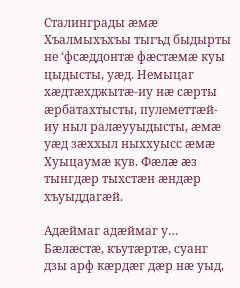Сталинграды æмæ Хъалмыхъхъы тыгъд быдырты не ‘фсæддонтæ фæстæмæ куы цыдысты, уæд. Немыцаг хæдтæхджытæ-иу нæ сæрты æрбатахтысты, пулеметтæй-иу ныл ралæууыдысты, æмæ уæд зæххыл ныххуысс æмæ Хуыцаумæ кув. Фæлæ æз тынгдæр тыхстæн æндæр хъуыддагæй.

Адæймаг адæймаг у… Бæлæстæ, къутæртæ, суанг дзы арф кæрдæг дæр нæ уыд,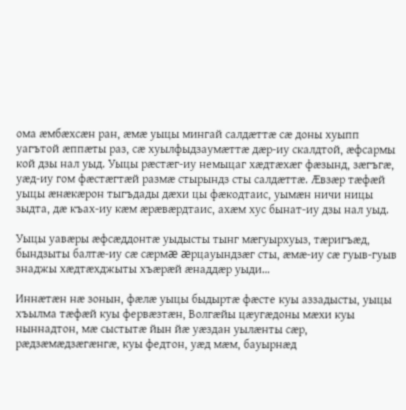ома æмбæхсæн ран, æмæ уыцы мингай салдæттæ сæ доны хуыпп уагътой æппæты раз, сæ хуылфыдзаумæттæ дæр-иу скалдтой, æфсармы кой дзы нал уыд. Уыцы рæстæг-иу немыцаг хæдтæхæг фæзынд, зæгъгæ, уæд-иу гом фæстæгтæй размæ стырындз сты салдæттæ. Æвзæр тæфæй уыцы æнæкæрон тыгъдады дæхи цы фæкодтаис, уымæн ничи ницы зыдта, дæ къах-иу кæм æрæвæрдтаис, ахæм хус бынат-иу дзы нал уыд.

Уыцы уавæры æфсæддонтæ уыдысты тынг мæгуырхуыз, тæригъæд, бындзыты балтæ-иу сæ сæрмæ æрцауындзæг сты, æмæ-иу сæ гуыв-гуыв знаджы хæдтæхджыты хъæрæй æнаддæр уыди…

Иннæтæн нæ зонын, фæлæ уыцы быдыртæ фæсте куы аззадысты, уыцы хъылма тæфæй куы фервæзтæн, Волгæйы цæугæдоны мæхи куы ныннадтон, мæ сыстытæ йын йæ уæздан уылæнты сæр, рæдзæмæдзæгæнгæ, куы федтон, уæд мæм, бауырнæд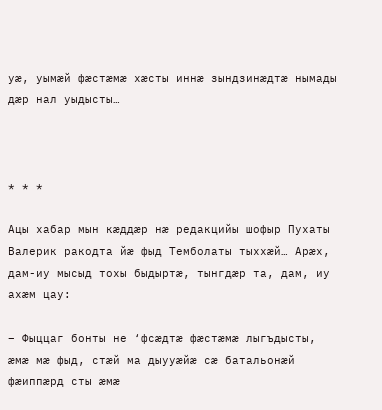уæ, уымæй фæстæмæ хæсты иннæ зындзинæдтæ нымады дæр нал уыдысты…



* * *

Ацы хабар мын кæддæр нæ редакцийы шофыр Пухаты Валерик ракодта йæ фыд Темболаты тыххæй… Арæх, дам-иу мысыд тохы быдыртæ, тынгдæр та, дам, иу ахæм цау:

– Фыццаг бонты не ‘фсæдтæ фæстæмæ лыгъдысты, æмæ мæ фыд, стæй ма дыууæйæ сæ батальонæй фæиппæрд сты æмæ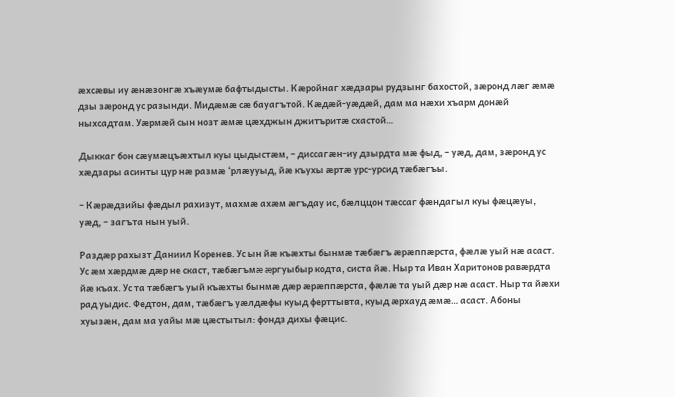æхсæвы иу æнæзонгæ хъæумæ бафтыдысты. Кæройнаг хæдзары рудзынг бахостой, зæронд лæг æмæ дзы зæронд ус разынди. Мидæмæ сæ бауагътой. Кæдæй-уæдæй, дам ма нæхи хъарм донæй ныхсадтам. Уæрмæй сын нозт æмæ цæхджын джитъритæ схастой…

Дыккаг бон сæумæцъæхтыл куы цыдыстæм, – диссагæн-иу дзырдта мæ фыд, – уæд, дам, зæронд ус хæдзары асинты цур нæ размæ ‘рлæууыд, йæ къухы æртæ урс-урсид тæбæгъы.

– Кæрæдзийы фæдыл рахизут, махмæ ахæм æгъдау ис, бæлццон тæссаг фæндагыл куы фæцæуы, уæд, – загъта нын уый.

Раздæр рахызт Даниил Коренев. Ус ын йæ къæхты бынмæ тæбæгъ æрæппæрста, фæлæ уый нæ асаст. Ус æм хæрдмæ дæр не скаст, тæбæгъмæ æргуыбыр кодта, систа йæ. Ныр та Иван Харитонов равæрдта йæ къах. Ус та тæбæгъ уый къæхты бынмæ дæр æрæппæрста, фæлæ та уый дæр нæ асаст. Ныр та йæхи рад уыдис. Федтон, дам, тæбæгъ уæлдæфы куыд ферттывта, куыд æрхауд æмæ… асаст. Абоны хуызæн, дам ма уайы мæ цæстытыл: фондз дихы фæцис.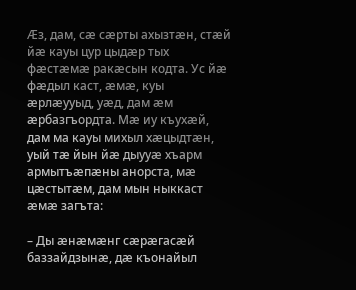Æз, дам, сæ сæрты ахызтæн, стæй йæ кауы цур цыдæр тых фæстæмæ ракæсын кодта. Ус йæ фæдыл каст, æмæ, куы æрлæууыд, уæд, дам æм æрбазгъордта. Мæ иу къухæй, дам ма кауы михыл хæцыдтæн, уый тæ йын йæ дыууæ хъарм армытъæпæны анорста, мæ цæстытæм, дам мын ныккаст æмæ загъта:

– Ды æнæмæнг сæрæгасæй баззайдзынæ, дæ къонайыл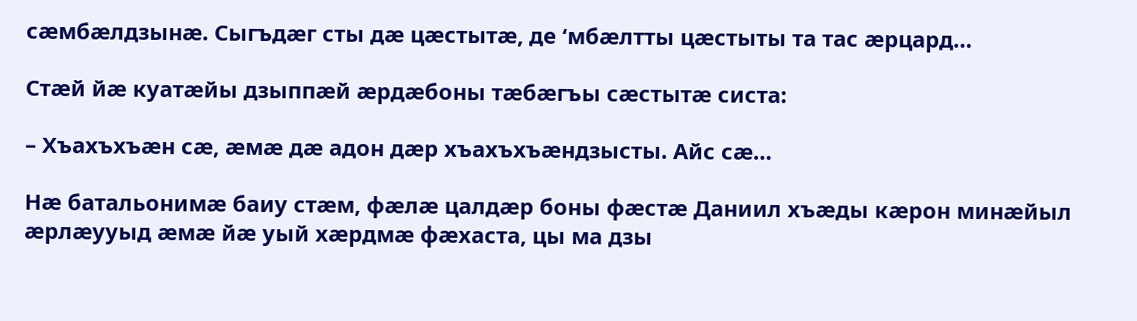сæмбæлдзынæ. Сыгъдæг сты дæ цæстытæ, де ‘мбæлтты цæстыты та тас æрцард…

Стæй йæ куатæйы дзыппæй æрдæбоны тæбæгъы сæстытæ систа:

– Хъахъхъæн сæ, æмæ дæ адон дæр хъахъхъæндзысты. Айс сæ…

Нæ батальонимæ баиу стæм, фæлæ цалдæр боны фæстæ Даниил хъæды кæрон минæйыл æрлæууыд æмæ йæ уый хæрдмæ фæхаста, цы ма дзы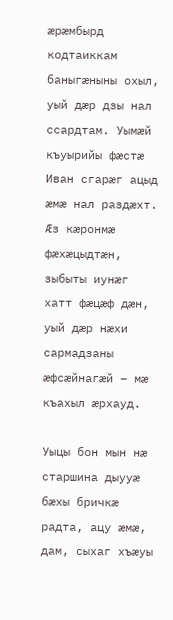æрæмбырд кодтаиккам баныгæныны охыл, уый дæр дзы нал ссардтам. Уымæй къуырийы фæстæ Иван сгарæг ацыд æмæ нал раздæхт. Æз кæронмæ фæхæцыдтæн, зыбыты иунæг хатт фæцæф дæн, уый дæр нæхи сармадзаны æфсæйнагæй – мæ къахыл æрхауд.

Уыцы бон мын нæ старшина дыууæ бæхы бричкæ радта, ацу æмæ, дам, сыхаг хъæуы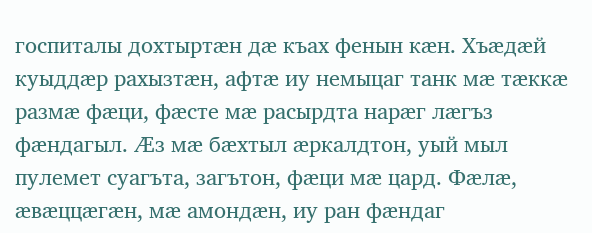госпиталы дохтыртæн дæ къах фенын кæн. Хъæдæй куыддæр рахызтæн, афтæ иу немыцаг танк мæ тæккæ размæ фæци, фæсте мæ расырдта нарæг лæгъз фæндагыл. Æз мæ бæхтыл æркалдтон, уый мыл пулемет суагъта, загътон, фæци мæ цард. Фæлæ, æвæццæгæн, мæ амондæн, иу ран фæндаг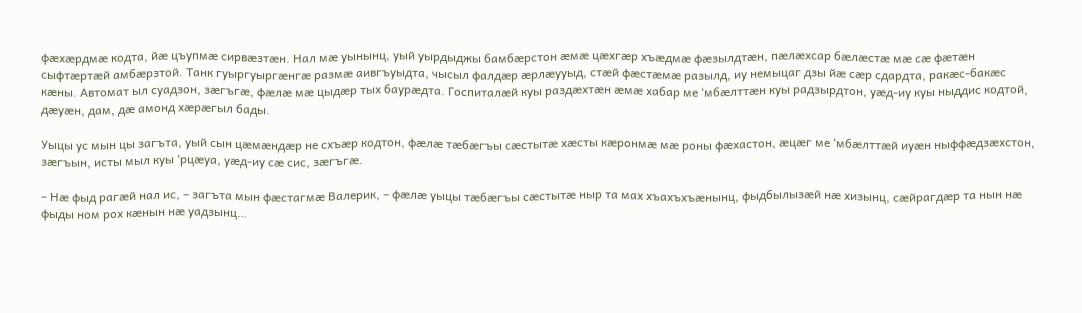фæхæрдмæ кодта, йæ цъупмæ сирвæзтæн. Нал мæ уынынц, уый уырдыджы бамбæрстон æмæ цæхгæр хъæдмæ фæзылдтæн, пæлæхсар бæлæстæ мæ сæ фæтæн сыфтæртæй амбæрзтой. Танк гуыргуыргæнгæ размæ аивгъуыдта, чысыл фалдæр æрлæууыд, стæй фæстæмæ разылд, иу немыцаг дзы йæ сæр сдардта, ракæс-бакæс кæны. Автомат ыл суадзон, зæгъгæ, фæлæ мæ цыдæр тых баурæдта. Госпиталæй куы раздæхтæн æмæ хабар ме ‘мбæлттæн куы радзырдтон, уæд-иу куы ныддис кодтой, дæуæн, дам, дæ амонд хæрæгыл бады.

Уыцы ус мын цы загъта, уый сын цæмæндæр не схъæр кодтон, фæлæ тæбæгъы сæстытæ хæсты кæронмæ мæ роны фæхастон, æцæг ме ‘мбæлттæй иуæн ныффæдзæхстон, зæгъын, исты мыл куы ‘рцæуа, уæд-иу сæ сис, зæгъгæ.

– Нæ фыд рагæй нал ис, – загъта мын фæстагмæ Валерик, – фæлæ уыцы тæбæгъы сæстытæ ныр та мах хъахъхъæнынц, фыдбылызæй нæ хизынц, сæйрагдæр та нын нæ фыды ном рох кæнын нæ уадзынц…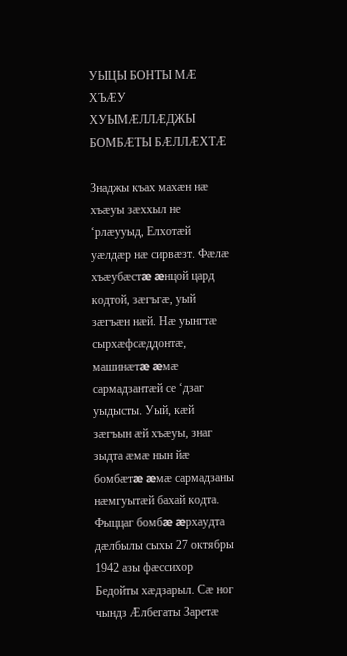УЫЦЫ БОНТЫ МÆ ХЪÆУ ХУЫМÆЛЛÆДЖЫ
БОМБÆТЫ БÆЛЛÆХТÆ

Знаджы къах махæн нæ хъæуы зæххыл не ‘рлæууыд, Елхотæй уæлдæр нæ сирвæзт. Фæлæ хъæубæстæ æнцой цард кодтой, зæгъгæ, уый зæгъæн нæй. Нæ уынгтæ сырхæфсæддонтæ, машинæтæ æмæ сармадзантæй се ‘дзаг уыдысты. Уый, кæй зæгъын æй хъæуы, знаг зыдта æмæ нын йæ бомбæтæ æмæ сармадзаны нæмгуытæй бахай кодта. Фыццаг бомбæ æрхаудта дæлбылы сыхы 27 октябры 1942 азы фæссихор Бедойты хæдзарыл. Сæ ног чындз Æлбегаты Заретæ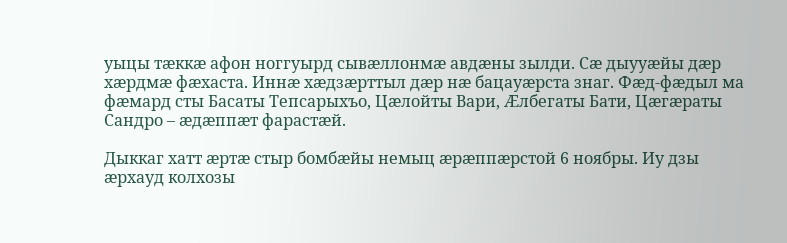уыцы тæккæ афон ноггуырд сывæллонмæ авдæны зылди. Сæ дыууæйы дæр хæрдмæ фæхаста. Иннæ хæдзæрттыл дæр нæ бацауæрста знаг. Фæд-фæдыл ма фæмард сты Басаты Тепсарыхъо, Цæлойты Вари, Æлбегаты Бати, Цæгæраты Сандро – æдæппæт фарастæй.

Дыккаг хатт æртæ стыр бомбæйы немыц æрæппæрстой 6 ноябры. Иу дзы æрхауд колхозы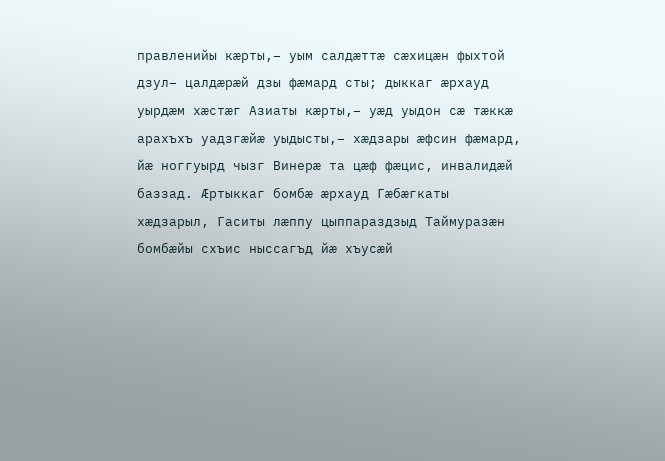правленийы кæрты,– уым салдæттæ сæхицæн фыхтой дзул– цалдæрæй дзы фæмард сты; дыккаг æрхауд уырдæм хæстæг Азиаты кæрты,– уæд уыдон сæ тæккæ арахъхъ уадзгæйæ уыдысты,– хæдзары æфсин фæмард, йæ ноггуырд чызг Винерæ та цæф фæцис, инвалидæй баззад. Æртыккаг бомбæ æрхауд Гæбæгкаты хæдзарыл, Гаситы лæппу цыппараздзыд Таймуразæн бомбæйы схъис ныссагъд йæ хъусæй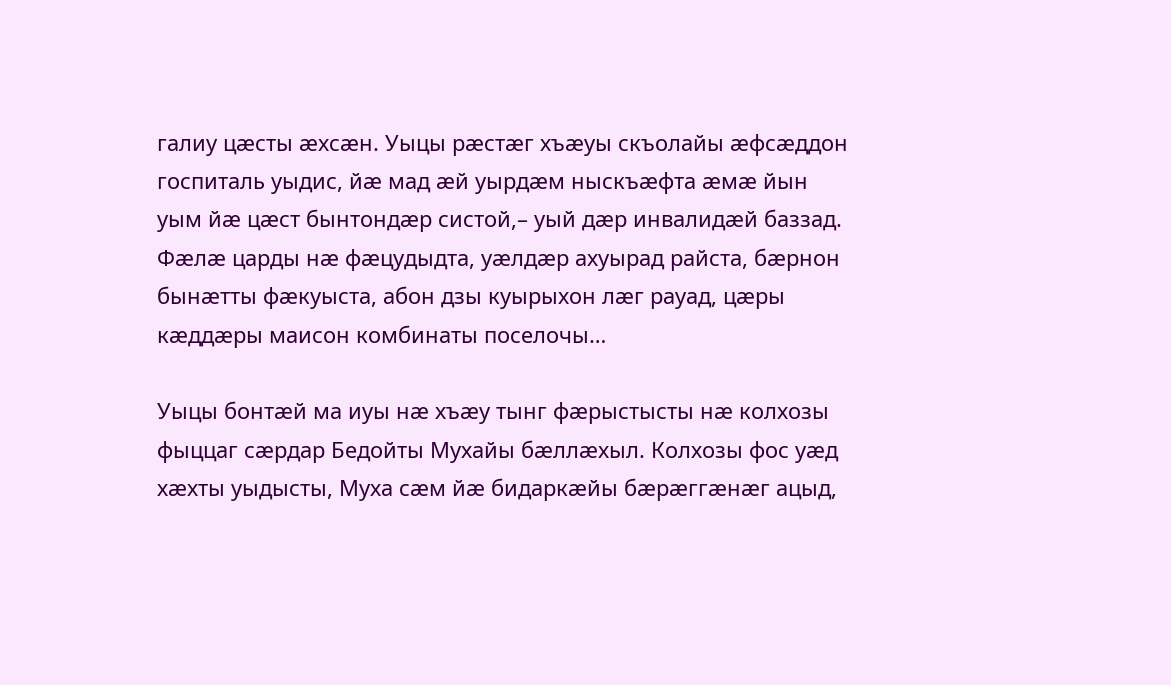галиу цæсты æхсæн. Уыцы рæстæг хъæуы скъолайы æфсæддон госпиталь уыдис, йæ мад æй уырдæм ныскъæфта æмæ йын уым йæ цæст бынтондæр систой,– уый дæр инвалидæй баззад. Фæлæ царды нæ фæцудыдта, уæлдæр ахуырад райста, бæрнон бынæтты фæкуыста, абон дзы куырыхон лæг рауад, цæры кæддæры маисон комбинаты поселочы…

Уыцы бонтæй ма иуы нæ хъæу тынг фæрыстысты нæ колхозы фыццаг сæрдар Бедойты Мухайы бæллæхыл. Колхозы фос уæд хæхты уыдысты, Муха сæм йæ бидаркæйы бæрæггæнæг ацыд,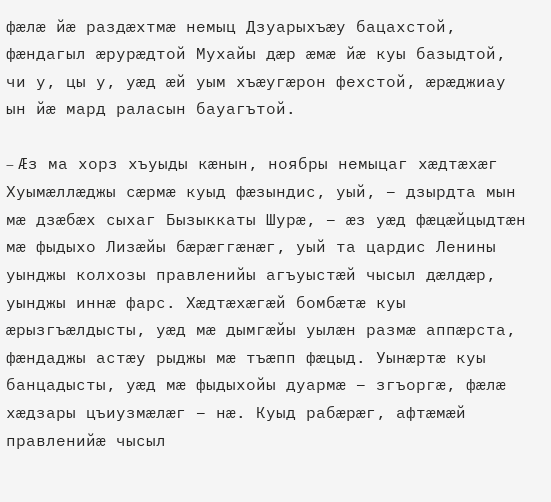фæлæ йæ раздæхтмæ немыц Дзуарыхъæу бацахстой, фæндагыл æрурæдтой Мухайы дæр æмæ йæ куы базыдтой, чи у, цы у, уæд æй уым хъæугæрон фехстой, æрæджиау ын йæ мард раласын бауагътой.

– Æз ма хорз хъуыды кæнын, ноябры немыцаг хæдтæхæг Хуымæллæджы сæрмæ куыд фæзындис, уый, – дзырдта мын мæ дзæбæх сыхаг Бызыккаты Шурæ, – æз уæд фæцæйцыдтæн мæ фыдыхо Лизæйы бæрæггæнæг, уый та цардис Ленины уынджы колхозы правленийы агъуыстæй чысыл дæлдæр, уынджы иннæ фарс. Хæдтæхæгæй бомбæтæ куы æрызгъæлдысты, уæд мæ дымгæйы уылæн размæ аппæрста, фæндаджы астæу рыджы мæ тъæпп фæцыд. Уынæртæ куы банцадысты, уæд мæ фыдыхойы дуармæ – згъоргæ, фæлæ хæдзары цъиузмæлæг – нæ. Куыд рабæрæг, афтæмæй правленийæ чысыл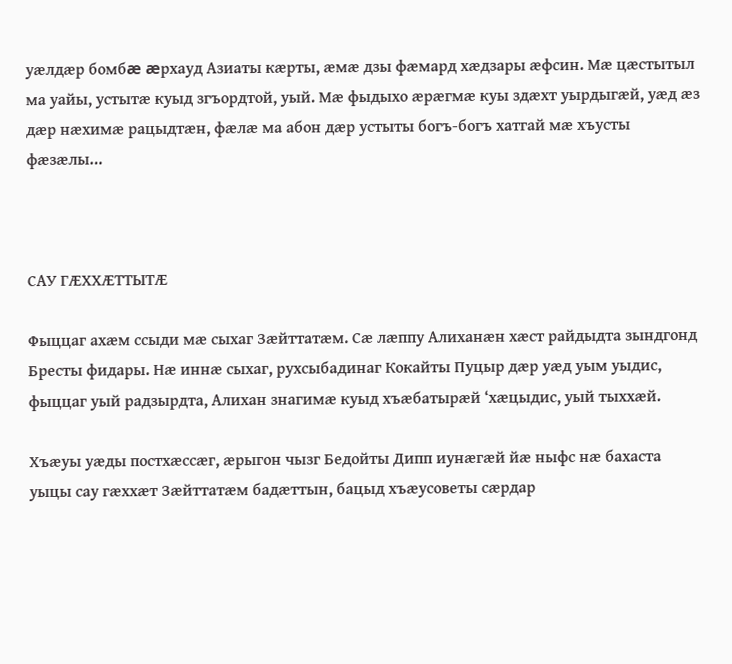уæлдæр бомбæ æрхауд Азиаты кæрты, æмæ дзы фæмард хæдзары æфсин. Мæ цæстытыл ма уайы, устытæ куыд згъордтой, уый. Мæ фыдыхо æрæгмæ куы здæхт уырдыгæй, уæд æз дæр нæхимæ рацыдтæн, фæлæ ма абон дæр устыты богъ-богъ хатгай мæ хъусты фæзæлы…



САУ ГÆХХÆТТЫТÆ

Фыццаг ахæм ссыди мæ сыхаг Зæйттатæм. Сæ лæппу Алиханæн хæст райдыдта зындгонд Бресты фидары. Нæ иннæ сыхаг, рухсыбадинаг Кокайты Пуцыр дæр уæд уым уыдис, фыццаг уый радзырдта, Алихан знагимæ куыд хъæбатырæй ‘хæцыдис, уый тыххæй.

Хъæуы уæды постхæссæг, æрыгон чызг Бедойты Дипп иунæгæй йæ ныфс нæ бахаста уыцы сау гæххæт Зæйттатæм бадæттын, бацыд хъæусоветы сæрдар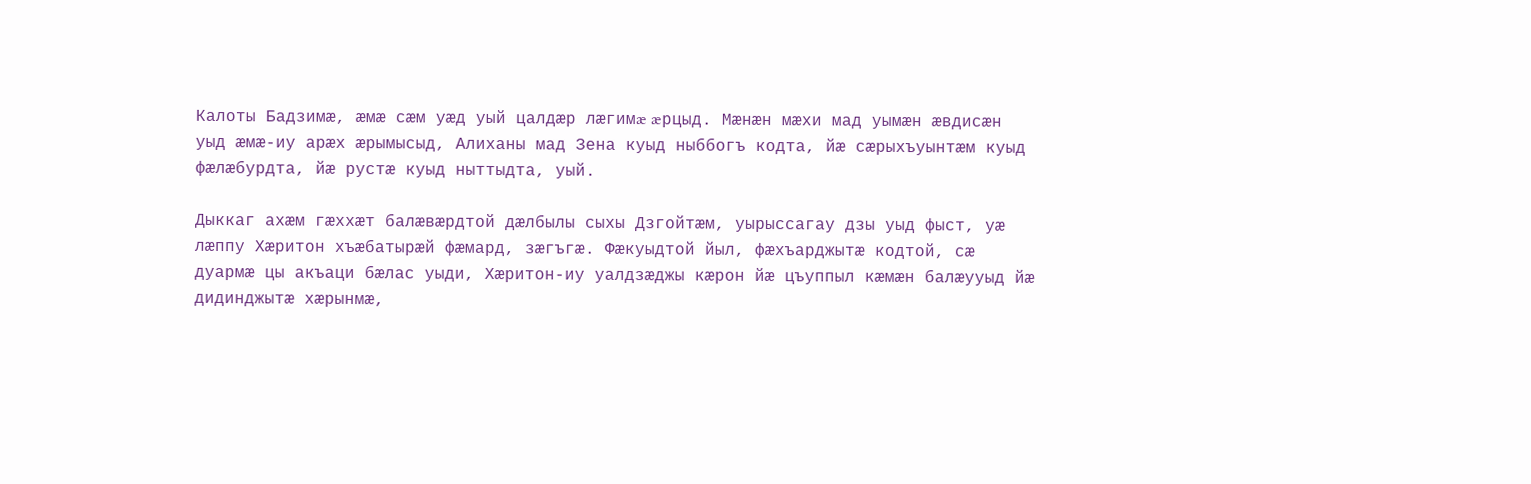Калоты Бадзимæ, æмæ сæм уæд уый цалдæр лæгимæ æрцыд. Мæнæн мæхи мад уымæн æвдисæн уыд æмæ-иу арæх æрымысыд, Алиханы мад Зена куыд ныббогъ кодта, йæ сæрыхъуынтæм куыд фæлæбурдта, йæ рустæ куыд ныттыдта, уый.

Дыккаг ахæм гæххæт балæвæрдтой дæлбылы сыхы Дзгойтæм, уырыссагау дзы уыд фыст, уæ лæппу Хæритон хъæбатырæй фæмард, зæгъгæ. Фæкуыдтой йыл, фæхъарджытæ кодтой, сæ
дуармæ цы акъаци бæлас уыди, Хæритон-иу уалдзæджы кæрон йæ цъуппыл кæмæн балæууыд йæ дидинджытæ хæрынмæ,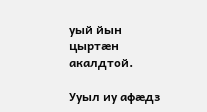уый йын цыртæн акалдтой.

Ууыл иу афæдз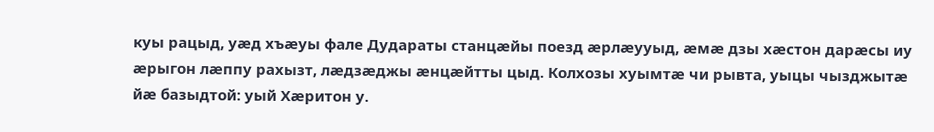куы рацыд, уæд хъæуы фале Дудараты станцæйы поезд æрлæууыд, æмæ дзы хæстон дарæсы иу æрыгон лæппу рахызт, лæдзæджы æнцæйтты цыд. Колхозы хуымтæ чи рывта, уыцы чызджытæ йæ базыдтой: уый Хæритон у.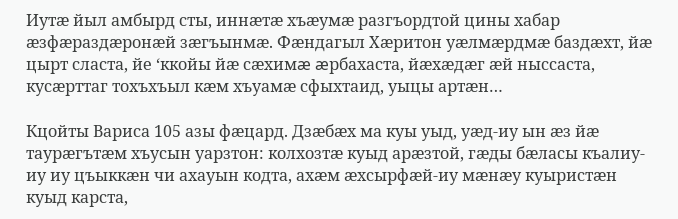Иутæ йыл амбырд сты, иннæтæ хъæумæ разгъордтой цины хабар æзфæраздæронæй зæгъынмæ. Фæндагыл Хæритон уæлмæрдмæ баздæхт, йæ цырт сласта, йе ‘ккойы йæ сæхимæ æрбахаста, йæхæдæг æй ныссаста, кусæрттаг тохъхъыл кæм хъуамæ сфыхтаид, уыцы артæн…

Кцойты Вариса 105 азы фæцард. Дзæбæх ма куы уыд, уæд-иу ын æз йæ таурæгътæм хъусын уарзтон: колхозтæ куыд арæзтой, гæды бæласы къалиу-иу иу цъыккæн чи ахауын кодта, ахæм æхсырфæй-иу мæнæу куыристæн куыд карста,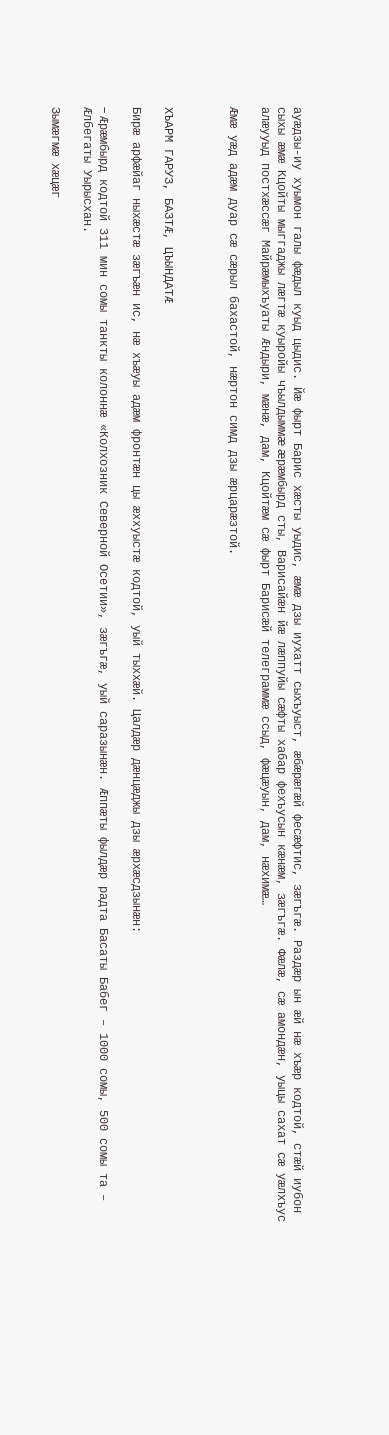ауæдзы-иу хуымон галы фæдыл куыд цыдис. Йæ фырт Барис хæсты уыдис, æмæ дзы иухатт сыхъуыст, æбæрæгæй фесæфтис, зæгъгæ. Раздæр ын æй нæ хъæр кодтой, стæй иубон сыхы æмæ Кцойты мыггаджы лæгтæ куыройы чъылдыммæ æрæмбырд сты, Варисайæн йæ лæппуйы сæфты хабар фехъусын кæнæм, зæгъгæ. Фæлæ, сæ амондæн, уыцы сахат сæ уæлхъус алæууыд постхæссæг Майрæмыхъуаты Æндыри, мæнæ, дам, Кцойтæм сæ фырт Барисæй телеграммæ ссыд, фæцæуын, дам, нæхимæ…

Æмæ уæд адæм дуар сæ сæрыл бахастой, нæртон симд дзы æрцарæзтой.



ХЪАРМ ГАРУЗ, БАЗТÆ, ЦЪЫНДАТÆ

Бирæ арфæйаг ныхæстæ зæгъæн ис, нæ хъæуы адæм фронтæн цы æххуыстæ кодтой, уый тыххæй. Цалдæр дæнцæджы дзы æрхæсдзынæн:

– Æрæмбырд кодтой 311 мин сомы танкты колоннæ «Колхозник Северной Осетии», зæгъгæ, уый саразынæн. Æппæты фылдæр радта Басаты Бабег – 1000 сомы, 500 сомы та – Æлбегаты Уырысхан.

Зымæгмæ хæцæг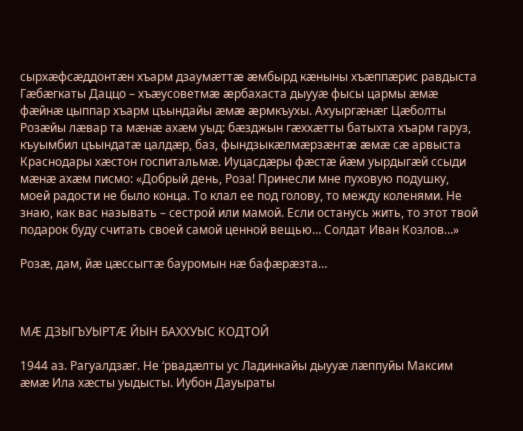сырхæфсæддонтæн хъарм дзаумæттæ æмбырд кæныны хъæппæрис равдыста Гæбæгкаты Даццо – хъæусоветмæ æрбахаста дыууæ фысы цармы æмæ фæйнæ цыппар хъарм цъындайы æмæ æрмкъухы. Ахуыргæнæг Цæболты Розæйы лæвар та мæнæ ахæм уыд: бæзджын гæххæтты батыхта хъарм гаруз, къуымбил цъындатæ цалдæр, баз, фындзыкæлмæрзæнтæ æмæ сæ арвыста Краснодары хæстон госпитальмæ. Иуцасдæры фæстæ йæм уырдыгæй ссыди мæнæ ахæм писмо: «Добрый день, Роза! Принесли мне пуховую подушку, моей радости не было конца. То клал ее под голову, то между коленями. Не знаю, как вас называть – сестрой или мамой. Если останусь жить, то этот твой подарок буду считать своей самой ценной вещью… Солдат Иван Козлов…»

Розæ, дам, йæ цæссыгтæ бауромын нæ бафæрæзта…



МÆ ДЗЫГЪУЫРТÆ ЙЫН БАХХУЫС КОДТОЙ

1944 аз. Рагуалдзæг. Не ‘рвадæлты ус Ладинкайы дыууæ лæппуйы Максим æмæ Ила хæсты уыдысты. Иубон Дауыраты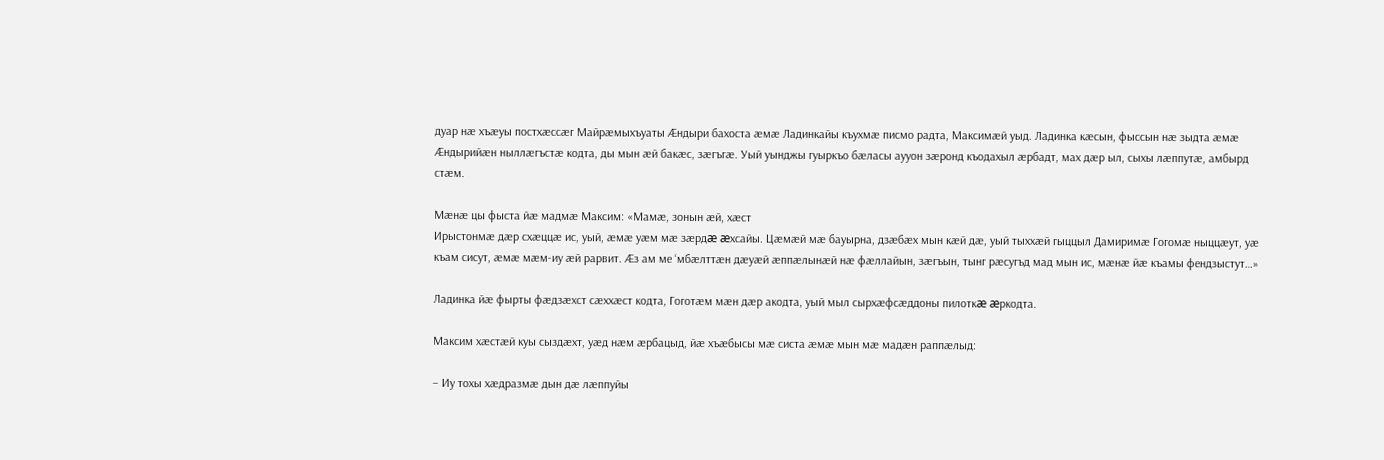дуар нæ хъæуы постхæссæг Майрæмыхъуаты Æндыри бахоста æмæ Ладинкайы къухмæ писмо радта, Максимæй уыд. Ладинка кæсын, фыссын нæ зыдта æмæ Æндырийæн ныллæгъстæ кодта, ды мын æй бакæс, зæгъгæ. Уый уынджы гуыркъо бæласы аууон зæронд къодахыл æрбадт, мах дæр ыл, сыхы лæппутæ, амбырд стæм.

Мæнæ цы фыста йæ мадмæ Максим: «Мамæ, зонын æй, хæст
Ирыстонмæ дæр схæццæ ис, уый, æмæ уæм мæ зæрдæ æхсайы. Цæмæй мæ бауырна, дзæбæх мын кæй дæ, уый тыххæй гыццыл Дамиримæ Гогомæ ныццæут, уæ къам сисут, æмæ мæм-иу æй рарвит. Æз ам ме ‘мбæлттæн дæуæй æппæлынæй нæ фæллайын, зæгъын, тынг рæсугъд мад мын ис, мæнæ йæ къамы фендзыстут…»

Ладинка йæ фырты фæдзæхст сæххæст кодта, Гоготæм мæн дæр акодта, уый мыл сырхæфсæддоны пилоткæ æркодта.

Максим хæстæй куы сыздæхт, уæд нæм æрбацыд, йæ хъæбысы мæ систа æмæ мын мæ мадæн раппæлыд:

– Иу тохы хæдразмæ дын дæ лæппуйы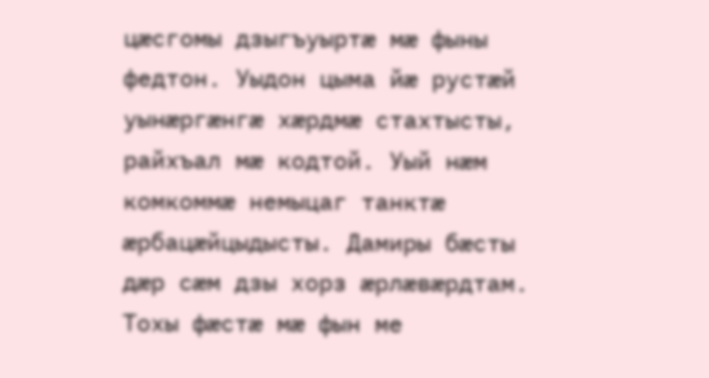цæсгомы дзыгъуыртæ мæ фыны федтон. Уыдон цыма йæ рустæй уынæргæнгæ хæрдмæ стахтысты, райхъал мæ кодтой. Уый нæм комкоммæ немыцаг танктæ æрбацæйцыдысты. Дамиры бæсты дæр сæм дзы хорз æрлæвæрдтам. Тохы фæстæ мæ фын ме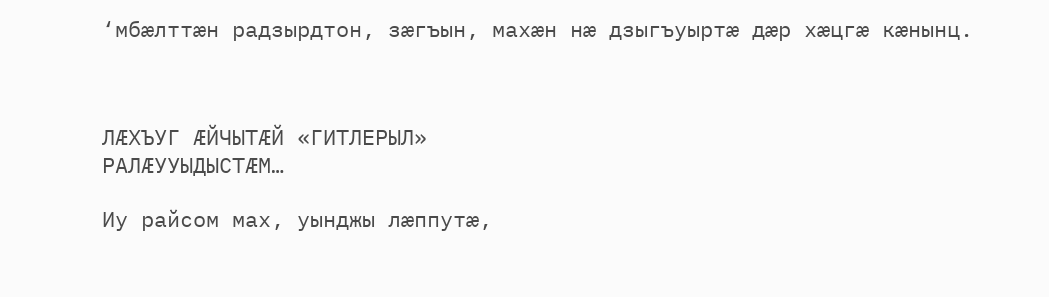‘мбæлттæн радзырдтон, зæгъын, махæн нæ дзыгъуыртæ дæр хæцгæ кæнынц.



ЛÆХЪУГ ÆЙЧЫТÆЙ «ГИТЛЕРЫЛ»
РАЛÆУУЫДЫСТÆМ…

Иу райсом мах, уынджы лæппутæ,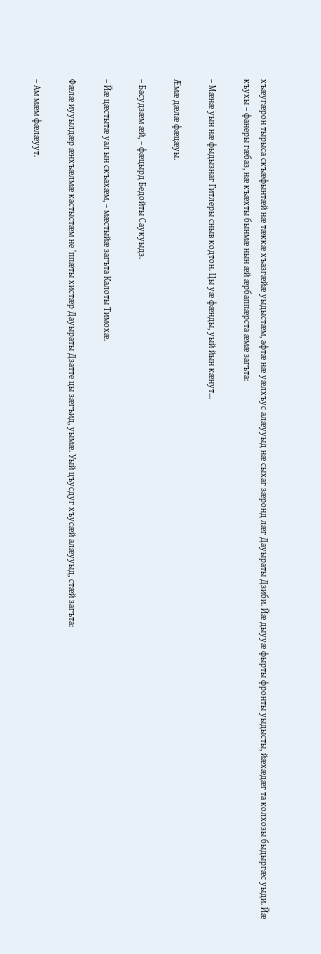хъæугæрон тырыса скъæфынтæй нæ тæккæ хъазгæйæ уыдыстæм, афтæ нæ уæлхъус алæууыд нæ сыхаг зæронд лæг Дауыраты Дзиби. Йæ дыууæ фырты фронты уыдысты, йæхæдæг та колхозы быдыргæс уыди. Йæ къухы – фанеры гæбаз, нæ къæхты бынмæ нын æй æрбаппæрста æмæ загъта:

– Мæнæ уын нæ фыдызнаг Гитлеры сныв кодтон. Цы уæ фæнды, уый йын кæнут…

Æмæ дæлæ фæцæуы.

– Басудзæм æй, – фæцырд Бедойты Саукуыдз.

– Йæ цæстытæ уал ын скъахæм, – мæстыйæ загъта Калоты Тимохæ.

Фæлæ иууылдæр æнхъæлмæ кастыстæм не ‘ппæты хистæр Дауыраты Дзатте цы зæгъид, уымæ. Уый цъусдуг хъусæй алæууыд, стæй загъта:

– Ам мæм фæлæуут.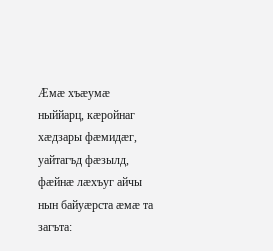Æмæ хъæумæ ныййарц, кæройнаг хæдзары фæмидæг, уайтагъд фæзылд, фæйнæ лæхъуг айчы нын байуæрста æмæ та загъта: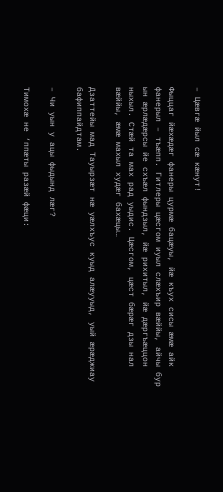– Цæвгæ йыл сæ кæнут!

Фыццаг йæхæдæг фанеры цурмæ бацæуы, йæ къух сисы æмæ айк фанерыл – тъæпп. Гитлеры цæсгом иуыл слæхъир вæййы, айчы бур ын æрлæдæрсы йе схъæл фындзыл, йæ рихитыл, йæ дæргъæццон ныхыл. Стæй та мах рад уыдис. Цæсгом, цæст бæрæг дзы нал вæййы, æмæ махыл худæг бахæцы…

Дзаттейы мад Тауырзæт нæ уæлхъус куыд алæууыд, уый æрæджиау бафиппайдтам.

– Чи уын у ацы фыдынд лæг?

Тимохæ не ‘ппæты разæй фæци: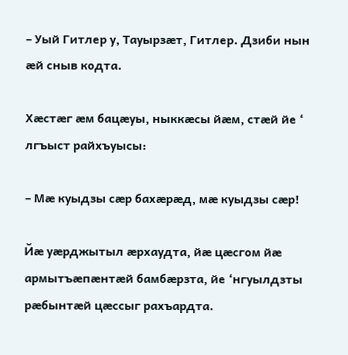– Уый Гитлер у, Тауырзæт, Гитлер. Дзиби нын æй сныв кодта.

Хæстæг æм бацæуы, ныккæсы йæм, стæй йе ‘ лгъыст райхъуысы:

– Мæ куыдзы сæр бахæрæд, мæ куыдзы сæр!

Йæ уæрджытыл æрхаудта, йæ цæсгом йæ армытъæпæнтæй бамбæрзта, йе ‘нгуылдзты рæбынтæй цæссыг рахъардта.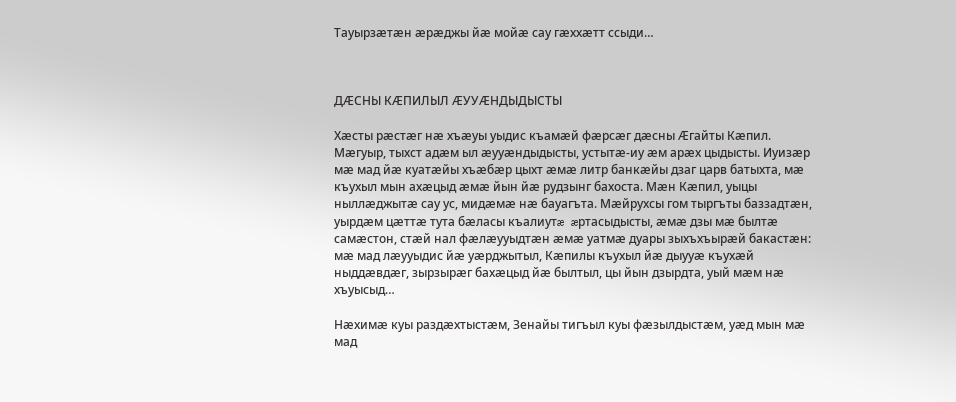Тауырзæтæн æрæджы йæ мойæ сау гæххæтт ссыди…



ДÆСНЫ КÆПИЛЫЛ ÆУУÆНДЫДЫСТЫ

Хæсты рæстæг нæ хъæуы уыдис къамæй фæрсæг дæсны Æгайты Кæпил. Мæгуыр, тыхст адæм ыл æууæндыдысты, устытæ-иу æм арæх цыдысты. Иуизæр мæ мад йæ куатæйы хъæбæр цыхт æмæ литр банкæйы дзаг царв батыхта, мæ къухыл мын ахæцыд æмæ йын йæ рудзынг бахоста. Мæн Кæпил, уыцы ныллæджытæ сау ус, мидæмæ нæ бауагъта. Мæйрухсы гом тыргъты баззадтæн, уырдæм цæттæ тута бæласы къалиутæ æртасыдысты, æмæ дзы мæ былтæ самæстон, стæй нал фæлæууыдтæн æмæ уатмæ дуары зыхъхъырæй бакастæн: мæ мад лæууыдис йæ уæрджытыл, Кæпилы къухыл йæ дыууæ къухæй ныддæвдæг, зырзырæг бахæцыд йæ былтыл, цы йын дзырдта, уый мæм нæ хъуысыд…

Нæхимæ куы раздæхтыстæм, Зенайы тигъыл куы фæзылдыстæм, уæд мын мæ мад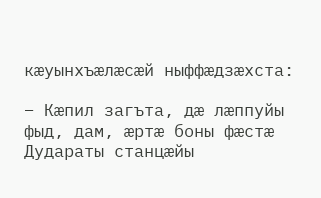кæуынхъæлæсæй ныффæдзæхста:

– Кæпил загъта, дæ лæппуйы фыд, дам, æртæ боны фæстæ Дудараты станцæйы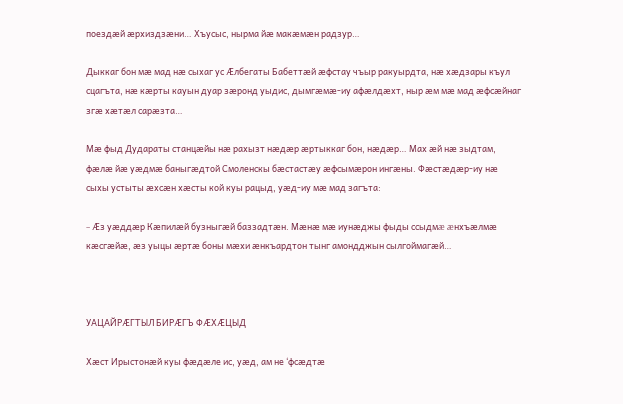поездæй æрхиздзæни… Хъусыс, нырма йæ макæмæн радзур…

Дыккаг бон мæ мад нæ сыхаг ус Æлбегаты Бабеттæй æфстау чъыр ракуырдта, нæ хæдзары къул сцагъта, нæ кæрты кауын дуар зæронд уыдис, дымгæмæ-иу афæлдæхт, ныр æм мæ мад æфсæйнаг згæ хæтæл сарæзта…

Мæ фыд Дудараты станцæйы нæ рахызт нæдæр æртыккаг бон, нæдæр… Мах æй нæ зыдтам, фæлæ йæ уæдмæ баныгæдтой Смоленскы бæстастæу æфсымæрон ингæны. Фæстæдæр-иу нæ сыхы устыты æхсæн хæсты кой куы рацыд, уæд-иу мæ мад загъта:

– Æз уæддæр Кæпилæй бузныгæй баззадтæн. Мæнæ мæ иунæджы фыды ссыдмæ æнхъæлмæ кæсгæйæ, æз уыцы æртæ боны мæхи æнкъардтон тынг амондджын сылгоймагæй…



УАЦАЙРÆГТЫЛ БИРÆГЪ ФÆХÆЦЫД

Хæст Ирыстонæй куы фæдæле ис, уæд, ам не ‘фсæдтæ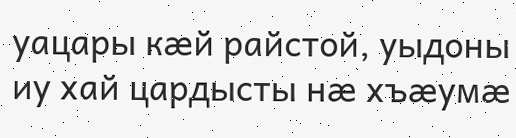уацары кæй райстой, уыдоны иу хай цардысты нæ хъæумæ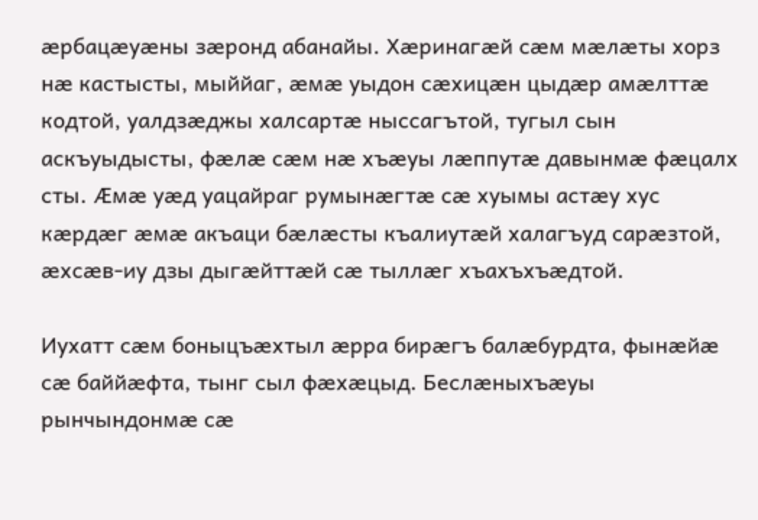æрбацæуæны зæронд абанайы. Хæринагæй сæм мæлæты хорз нæ кастысты, мыййаг, æмæ уыдон сæхицæн цыдæр амæлттæ кодтой, уалдзæджы халсартæ ныссагътой, тугыл сын аскъуыдысты, фæлæ сæм нæ хъæуы лæппутæ давынмæ фæцалх сты. Æмæ уæд уацайраг румынæгтæ сæ хуымы астæу хус кæрдæг æмæ акъаци бæлæсты къалиутæй халагъуд сарæзтой, æхсæв-иу дзы дыгæйттæй сæ тыллæг хъахъхъæдтой.

Иухатт сæм боныцъæхтыл æрра бирæгъ балæбурдта, фынæйæ сæ баййæфта, тынг сыл фæхæцыд. Беслæныхъæуы рынчындонмæ сæ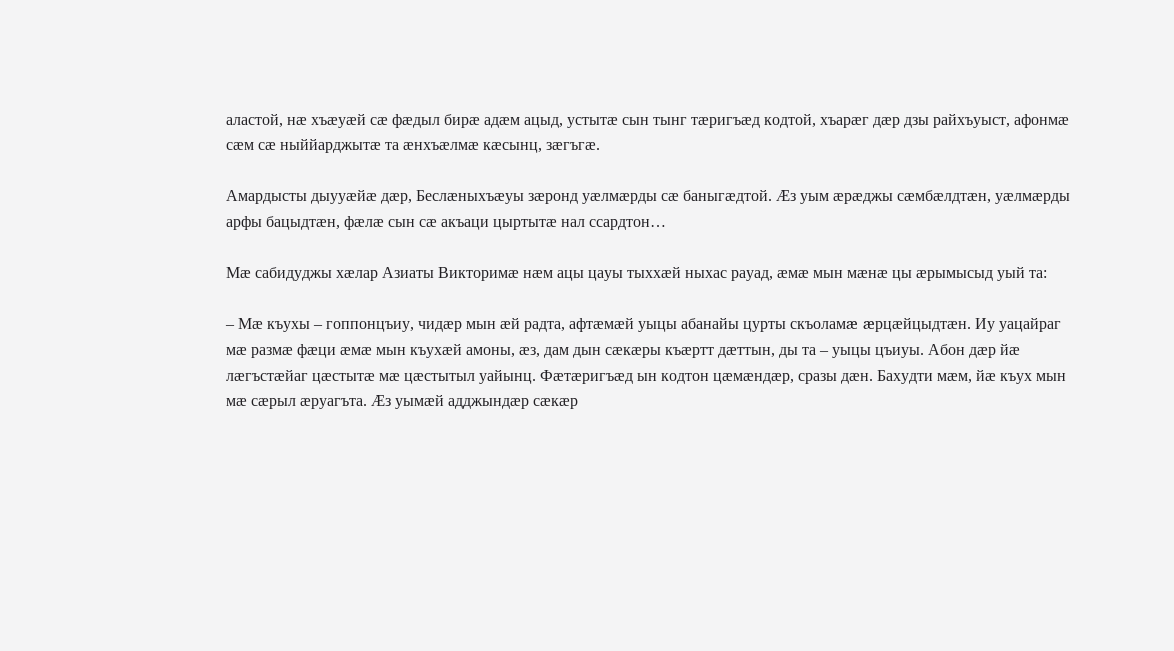аластой, нæ хъæуæй сæ фæдыл бирæ адæм ацыд, устытæ сын тынг тæригъæд кодтой, хъарæг дæр дзы райхъуыст, афонмæ сæм сæ ныййарджытæ та æнхъæлмæ кæсынц, зæгъгæ.

Амардысты дыууæйæ дæр, Беслæныхъæуы зæронд уæлмæрды сæ баныгæдтой. Æз уым æрæджы сæмбæлдтæн, уæлмæрды арфы бацыдтæн, фæлæ сын сæ акъаци цыртытæ нал ссардтон…

Мæ сабидуджы хæлар Азиаты Викторимæ нæм ацы цауы тыххæй ныхас рауад, æмæ мын мæнæ цы æрымысыд уый та:

– Мæ къухы – гоппонцъиу, чидæр мын æй радта, афтæмæй уыцы абанайы цурты скъоламæ æрцæйцыдтæн. Иу уацайраг мæ размæ фæци æмæ мын къухæй амоны, æз, дам дын сæкæры къæртт дæттын, ды та – уыцы цъиуы. Абон дæр йæ лæгъстæйаг цæстытæ мæ цæстытыл уайынц. Фæтæригъæд ын кодтон цæмæндæр, сразы дæн. Бахудти мæм, йæ къух мын мæ сæрыл æруагъта. Æз уымæй адджындæр сæкæр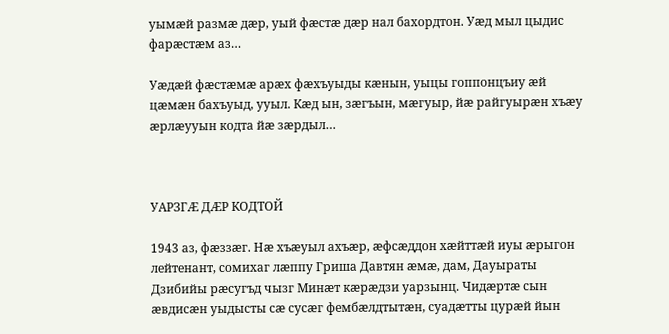уымæй размæ дæр, уый фæстæ дæр нал бахордтон. Уæд мыл цыдис фарæстæм аз…

Уæдæй фæстæмæ арæх фæхъуыды кæнын, уыцы гоппонцъиу æй цæмæн бахъуыд, ууыл. Кæд ын, зæгъын, мæгуыр, йæ райгуырæн хъæу æрлæууын кодта йæ зæрдыл…



УАРЗГÆ ДÆР КОДТОЙ

1943 аз, фæззæг. Нæ хъæуыл ахъæр, æфсæддон хæйттæй иуы æрыгон лейтенант, сомихаг лæппу Гриша Давтян æмæ, дам, Дауыраты Дзибийы рæсугъд чызг Минæт кæрæдзи уарзынц. Чидæртæ сын æвдисæн уыдысты сæ сусæг фембæлдтытæн, суадæтты цурæй йын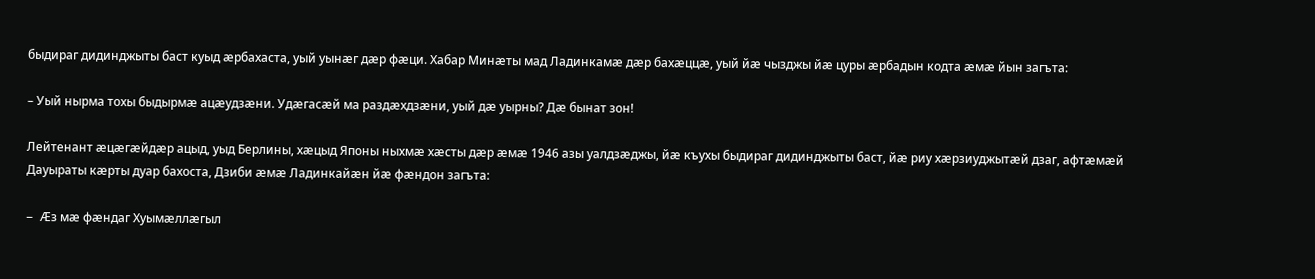быдираг дидинджыты баст куыд æрбахаста, уый уынæг дæр фæци. Хабар Минæты мад Ладинкамæ дæр бахæццæ, уый йæ чызджы йæ цуры æрбадын кодта æмæ йын загъта:

– Уый нырма тохы быдырмæ ацæудзæни. Удæгасæй ма раздæхдзæни, уый дæ уырны? Дæ бынат зон!

Лейтенант æцæгæйдæр ацыд, уыд Берлины, хæцыд Японы ныхмæ хæсты дæр æмæ 1946 азы уалдзæджы, йæ къухы быдираг дидинджыты баст, йæ риу хæрзиуджытæй дзаг, афтæмæй Дауыраты кæрты дуар бахоста, Дзиби æмæ Ладинкайæн йæ фæндон загъта:

– Æз мæ фæндаг Хуымæллæгыл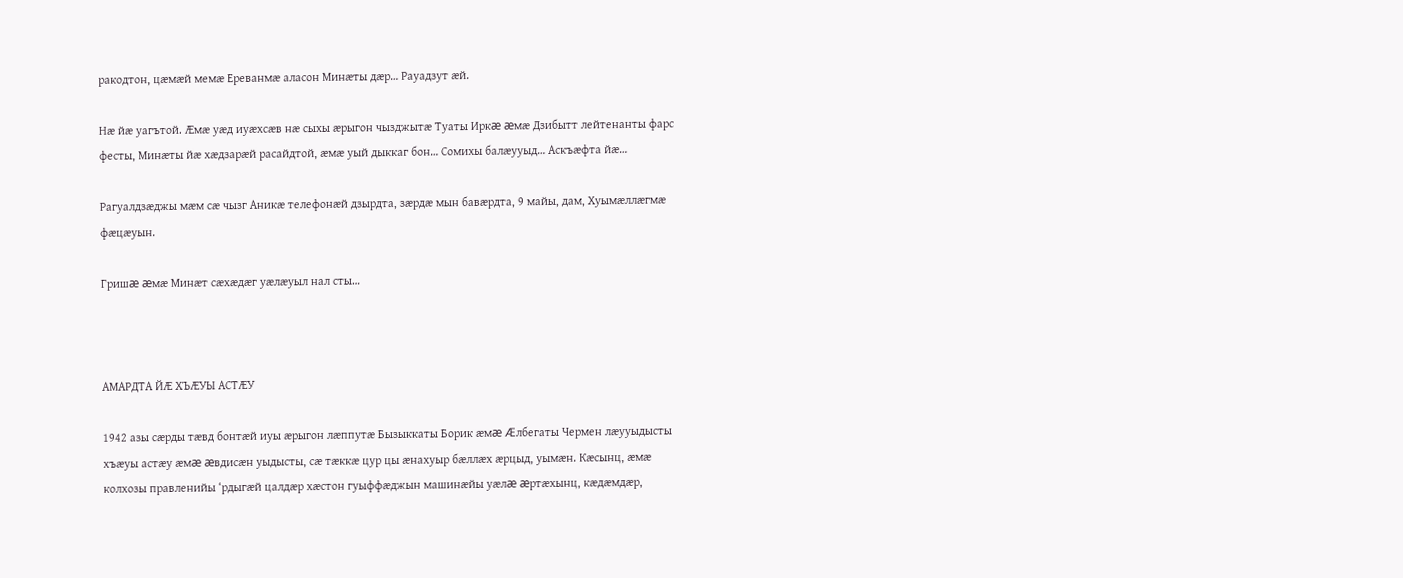ракодтон, цæмæй мемæ Ереванмæ аласон Минæты дæр… Рауадзут æй.

Нæ йæ уагътой. Æмæ уæд иуæхсæв нæ сыхы æрыгон чызджытæ Туаты Иркæ æмæ Дзибытт лейтенанты фарс фесты, Минæты йæ хæдзарæй расайдтой, æмæ уый дыккаг бон… Сомихы балæууыд… Аскъæфта йæ…

Рагуалдзæджы мæм сæ чызг Аникæ телефонæй дзырдта, зæрдæ мын бавæрдта, 9 майы, дам, Хуымæллæгмæ фæцæуын.

Гришæ æмæ Минæт сæхæдæг уæлæуыл нал сты…



АМАРДТА ЙÆ ХЪÆУЫ АСТÆУ

1942 азы сæрды тæвд бонтæй иуы æрыгон лæппутæ Бызыккаты Борик æмæ Æлбегаты Чермен лæууыдысты хъæуы астæу æмæ æвдисæн уыдысты, сæ тæккæ цур цы æнахуыр бæллæх æрцыд, уымæн. Кæсынц, æмæ колхозы правленийы ‘рдыгæй цалдæр хæстон гуыффæджын машинæйы уæлæ æртæхынц, кæдæмдæр,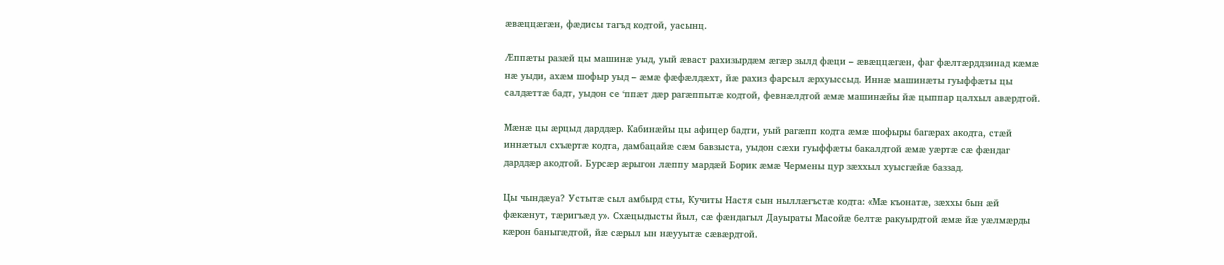æвæццæгæн, фæдисы тагъд кодтой, уасынц.

Æппæты разæй цы машинæ уыд, уый æваст рахизырдæм æгæр зылд фæци – æвæццæгæн, фаг фæлтæрддзинад кæмæ нæ уыди, ахæм шофыр уыд – æмæ фæфæлдæхт, йæ рахиз фарсыл æрхуыссыд. Иннæ машинæты гуыффæты цы салдæттæ бадт, уыдон се ‘ппæт дæр рагæппытæ кодтой, февнæлдтой æмæ машинæйы йæ цыппар цалхыл авæрдтой.

Мæнæ цы æрцыд дарддæр. Кабинæйы цы афицер бадти, уый рагæпп кодта æмæ шофыры багæрах акодта, стæй иннæтыл схъæртæ кодта, дамбацайæ сæм бавзыста, уыдон сæхи гуыффæты бакалдтой æмæ уæртæ сæ фæндаг дарддæр акодтой. Бурсæр æрыгон лæппу мардæй Борик æмæ Чермены цур зæххыл хуысгæйæ баззад.

Цы чындæуа? Устытæ сыл амбырд сты, Кучиты Настя сын ныллæгъстæ кодта: «Мæ къонатæ, зæххы бын æй фæкæнут, тæригъæд у». Схæцыдысты йыл, сæ фæндагыл Дауыраты Масойæ белтæ ракуырдтой æмæ йæ уæлмæрды кæрон баныгæдтой, йæ сæрыл ын нæууытæ сæвæрдтой.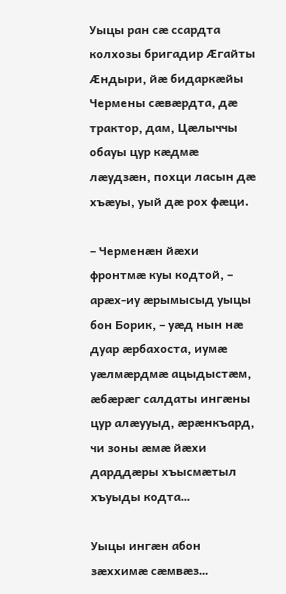Уыцы ран сæ ссардта колхозы бригадир Æгайты Æндыри, йæ бидаркæйы Чермены сæвæрдта, дæ трактор, дам, Цæлыччы обауы цур кæдмæ лæудзæн, похци ласын дæ хъæуы, уый дæ рох фæци.

– Черменæн йæхи фронтмæ куы кодтой, – арæх-иу æрымысыд уыцы бон Борик, – уæд нын нæ дуар æрбахоста, иумæ уæлмæрдмæ ацыдыстæм, æбæрæг салдаты ингæны цур алæууыд, æрæнкъард, чи зоны æмæ йæхи дарддæры хъысмæтыл хъуыды кодта…

Уыцы ингæн абон зæххимæ сæмвæз…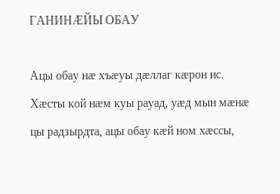ГАНИНÆЙЫ ОБАУ

Ацы обау нæ хъæуы дæллаг кæрон ис. Хæсты кой нæм куы рауад, уæд мын мæнæ цы радзырдта, ацы обау кæй ном хæссы,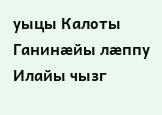уыцы Калоты Ганинæйы лæппу Илайы чызг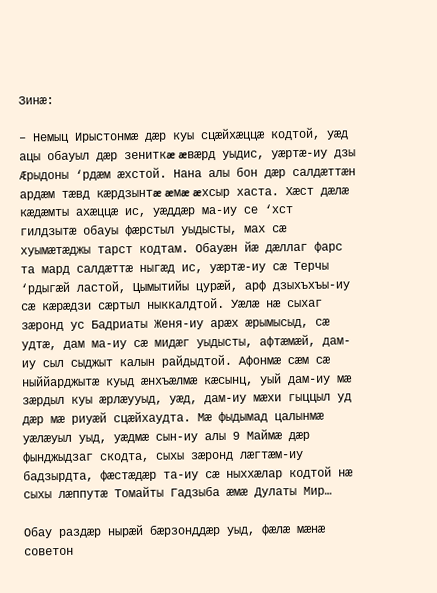Зинæ:

– Немыц Ирыстонмæ дæр куы сцæйхæццæ кодтой, уæд ацы обауыл дæр зениткæ æвæрд уыдис, уæртæ-иу дзы Æрыдоны ‘рдæм æхстой. Нана алы бон дæр салдæттæн ардæм тæвд кæрдзынтæ æмæ æхсыр хаста. Хæст дæлæ кæдæмты ахæццæ ис, уæддæр ма-иу се ‘хст
гилдзытæ обауы фæрстыл уыдысты, мах сæ хуымæтæджы тарст кодтам. Обауæн йæ дæллаг фарс та мард салдæттæ ныгæд ис, уæртæ-иу сæ Терчы ‘рдыгæй ластой, Цымытийы цурæй, арф дзыхъхъы-иу сæ кæрæдзи сæртыл ныккалдтой. Уæлæ нæ сыхаг зæронд ус Бадриаты Женя-иу арæх æрымысыд, сæ удтæ, дам ма-иу сæ мидæг уыдысты, афтæмæй, дам-иу сыл сыджыт калын райдыдтой. Афонмæ сæм сæ ныййарджытæ куыд æнхъæлмæ кæсынц, уый дам-иу мæ зæрдыл куы æрлæууыд, уæд, дам-иу мæхи гыццыл уд дæр мæ риуæй сцæйхаудта. Мæ фыдымад цалынмæ уæлæуыл уыд, уæдмæ сын-иу алы 9 Маймæ дæр фынджыдзаг скодта, сыхы зæронд лæгтæм-иу бадзырдта, фæстæдæр та-иу сæ ныххæлар кодтой нæ сыхы лæппутæ Томайты Гадзыба æмæ Дулаты Мир…

Обау раздæр нырæй бæрзонддæр уыд, фæлæ мæнæ советон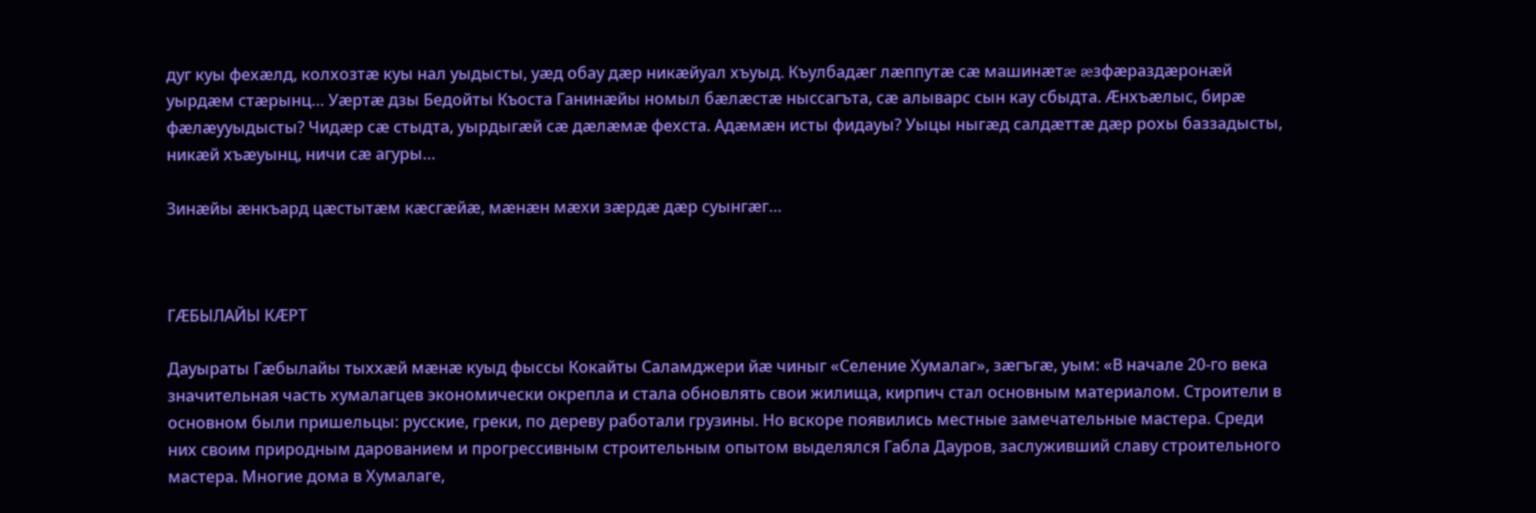дуг куы фехæлд, колхозтæ куы нал уыдысты, уæд обау дæр никæйуал хъуыд. Къулбадæг лæппутæ сæ машинæтæ æзфæраздæронæй уырдæм стæрынц… Уæртæ дзы Бедойты Къоста Ганинæйы номыл бæлæстæ ныссагъта, сæ алыварс сын кау сбыдта. Æнхъæлыс, бирæ фæлæууыдысты? Чидæр сæ стыдта, уырдыгæй сæ дæлæмæ фехста. Адæмæн исты фидауы? Уыцы ныгæд салдæттæ дæр рохы баззадысты, никæй хъæуынц, ничи сæ агуры…

Зинæйы æнкъард цæстытæм кæсгæйæ, мæнæн мæхи зæрдæ дæр суынгæг…



ГÆБЫЛАЙЫ КÆРТ

Дауыраты Гæбылайы тыххæй мæнæ куыд фыссы Кокайты Саламджери йæ чиныг «Селение Хумалаг», зæгъгæ, уым: «В начале 20-го века значительная часть хумалагцев экономически окрепла и стала обновлять свои жилища, кирпич стал основным материалом. Строители в основном были пришельцы: русские, греки, по дереву работали грузины. Но вскоре появились местные замечательные мастера. Среди них своим природным дарованием и прогрессивным строительным опытом выделялся Габла Дауров, заслуживший славу строительного мастера. Многие дома в Хумалаге,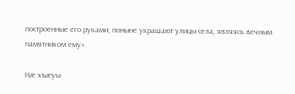построенные его руками, поныне украшают улицы села, являясь вечным памятником ему».

Нæ хъæуы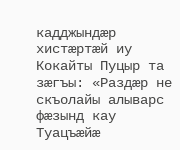кадджындæр хистæртæй иу Кокайты Пуцыр та зæгъы: «Раздæр не скъолайы алыварс фæзынд кау Туацъæйæ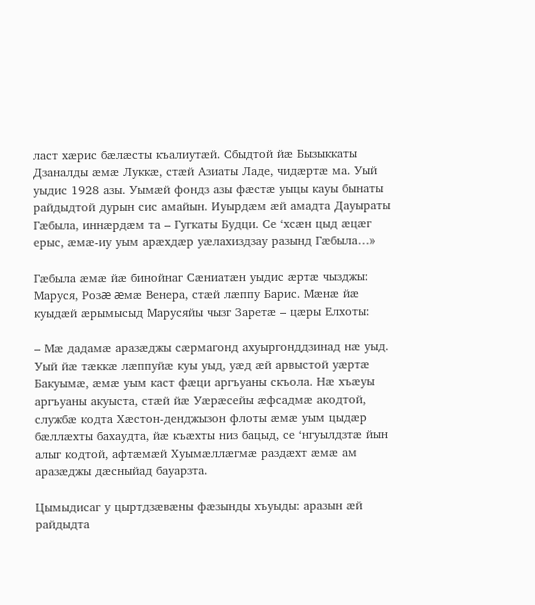ласт хæрис бæлæсты къалиутæй. Сбыдтой йæ Бызыккаты Дзаналды æмæ Луккæ, стæй Азиаты Ладе, чидæртæ ма. Уый уыдис 1928 азы. Уымæй фондз азы фæстæ уыцы кауы бынаты райдыдтой дурын сис амайын. Иуырдæм æй амадта Дауыраты Гæбыла, иннæрдæм та – Гугкаты Будци. Се ‘хсæн цыд æцæг ерыс, æмæ-иу уым арæхдæр уæлахиздзау разынд Гæбыла…»

Гæбыла æмæ йæ бинойнаг Сæниатæн уыдис æртæ чызджы: Маруся, Розæ æмæ Венера, стæй лæппу Барис. Мæнæ йæ куыдæй æрымысыд Марусяйы чызг Заретæ – цæры Елхоты:

– Мæ дадамæ аразæджы сæрмагонд ахуыргонддзинад нæ уыд. Уый йæ тæккæ лæппуйæ куы уыд, уæд æй арвыстой уæртæ Бакуымæ, æмæ уым каст фæци аргъуаны скъола. Нæ хъæуы аргъуаны акуыста, стæй йæ Уæрæсейы æфсадмæ акодтой, службæ кодта Хæстон-денджызон флоты æмæ уым цыдæр бæллæхты бахаудта, йæ къæхты низ бацыд, се ‘нгуылдзтæ йын алыг кодтой, афтæмæй Хуымæллæгмæ раздæхт æмæ ам аразæджы дæсныйад бауарзта.

Цымыдисаг у цыртдзæвæны фæзынды хъуыды: аразын æй райдыдта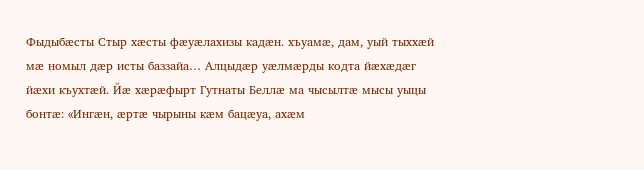Фыдыбæсты Стыр хæсты фæуæлахизы кадæн. хъуамæ, дам, уый тыххæй мæ номыл дæр исты баззайа… Алцыдæр уæлмæрды кодта йæхæдæг йæхи къухтæй. Йæ хæрæфырт Гутнаты Беллæ ма чысылтæ мысы уыцы бонтæ: «Ингæн, æртæ чырыны кæм бацæуа, ахæм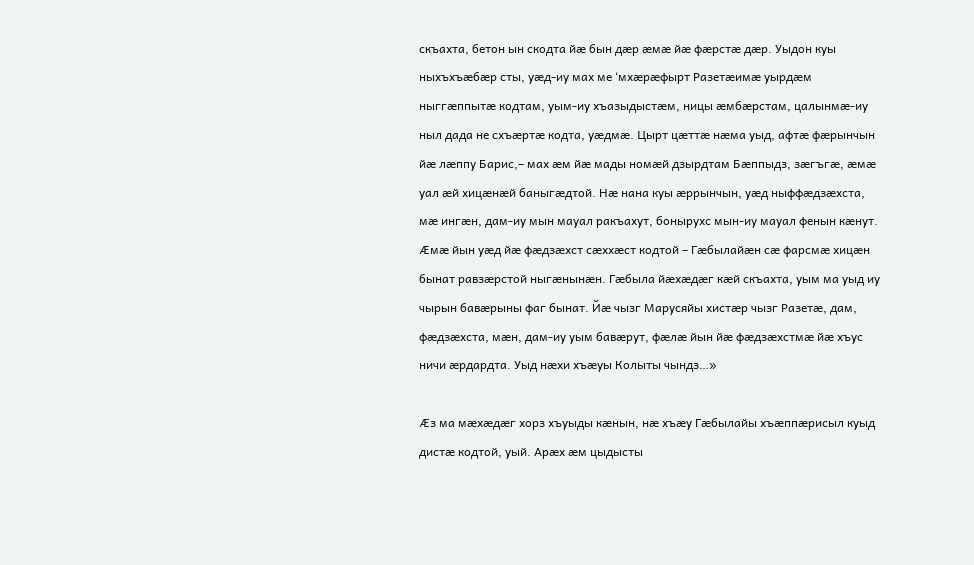скъахта, бетон ын скодта йæ бын дæр æмæ йæ фæрстæ дæр. Уыдон куы ныхъхъæбæр сты, уæд-иу мах ме ‘мхæрæфырт Разетæимæ уырдæм ныггæппытæ кодтам, уым-иу хъазыдыстæм, ницы æмбæрстам, цалынмæ-иу ныл дада не схъæртæ кодта, уæдмæ. Цырт цæттæ нæма уыд, афтæ фæрынчын йæ лæппу Барис,– мах æм йæ мады номæй дзырдтам Бæппыдз, зæгъгæ, æмæ уал æй хицæнæй баныгæдтой. Нæ нана куы æррынчын, уæд ныффæдзæхста, мæ ингæн, дам-иу мын мауал ракъахут, бонырухс мын-иу мауал фенын кæнут. Æмæ йын уæд йæ фæдзæхст сæххæст кодтой – Гæбылайæн сæ фарсмæ хицæн бынат равзæрстой ныгæнынæн. Гæбыла йæхæдæг кæй скъахта, уым ма уыд иу чырын бавæрыны фаг бынат. Йæ чызг Марусяйы хистæр чызг Разетæ, дам, фæдзæхста, мæн, дам-иу уым бавæрут, фæлæ йын йæ фæдзæхстмæ йæ хъус ничи æрдардта. Уыд нæхи хъæуы Колыты чындз…»

Æз ма мæхæдæг хорз хъуыды кæнын, нæ хъæу Гæбылайы хъæппæрисыл куыд дистæ кодтой, уый. Арæх æм цыдысты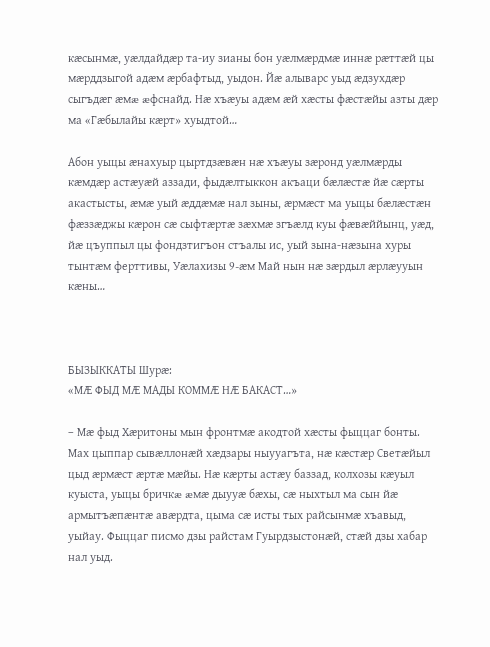кæсынмæ, уæлдайдæр та-иу зианы бон уæлмæрдмæ иннæ рæттæй цы мæрддзыгой адæм æрбафтыд, уыдон. Йæ алыварс уыд æдзухдæр сыгъдæг æмæ æфснайд. Нæ хъæуы адæм æй хæсты фæстæйы азты дæр ма «Гæбылайы кæрт» хуыдтой…

Абон уыцы æнахуыр цыртдзæвæн нæ хъæуы зæронд уæлмæрды кæмдæр астæуæй аззади, фыдæлтыккон акъаци бæлæстæ йæ сæрты акастысты, æмæ уый æддæмæ нал зыны, æрмæст ма уыцы бæлæстæн фæззæджы кæрон сæ сыфтæртæ зæхмæ згъæлд куы фæвæййынц, уæд, йæ цъуппыл цы фондзтигъон стъалы ис, уый зына-нæзына хуры тынтæм ферттивы, Уæлахизы 9-æм Май нын нæ зæрдыл æрлæууын кæны…



БЫЗЫККАТЫ Шурæ:
«МÆ ФЫД МÆ МАДЫ КОММÆ НÆ БАКАСТ…»

– Мæ фыд Хæритоны мын фронтмæ акодтой хæсты фыццаг бонты. Мах цыппар сывæллонæй хæдзары ныууагъта, нæ кæстæр Светæйыл цыд æрмæст æртæ мæйы. Нæ кæрты астæу баззад, колхозы кæуыл куыста, уыцы бричкæ æмæ дыууæ бæхы, сæ ныхтыл ма сын йæ армытъæпæнтæ авæрдта, цыма сæ исты тых райсынмæ хъавыд, уыйау. Фыццаг писмо дзы райстам Гуырдзыстонæй, стæй дзы хабар нал уыд.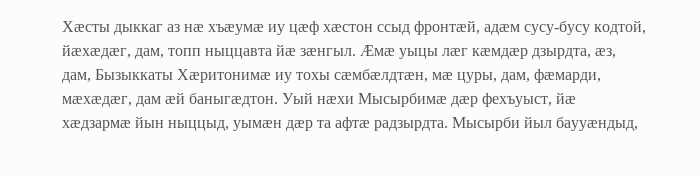Хæсты дыккаг аз нæ хъæумæ иу цæф хæстон ссыд фронтæй, адæм сусу-бусу кодтой, йæхæдæг, дам, топп ныццавта йæ зæнгыл. Æмæ уыцы лæг кæмдæр дзырдта, æз, дам, Бызыккаты Хæритонимæ иу тохы сæмбæлдтæн, мæ цуры, дам, фæмарди, мæхæдæг, дам æй баныгæдтон. Уый нæхи Мысырбимæ дæр фехъуыст, йæ хæдзармæ йын ныццыд, уымæн дæр та афтæ радзырдта. Мысырби йыл баууæндыд,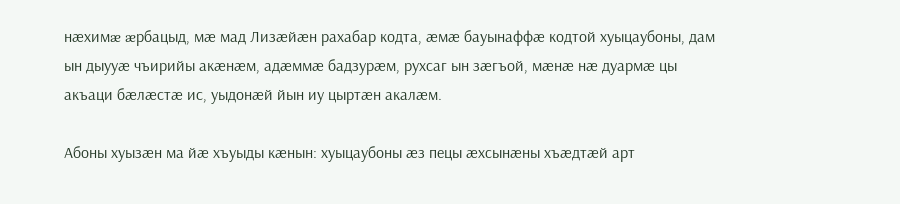нæхимæ æрбацыд, мæ мад Лизæйæн рахабар кодта, æмæ бауынаффæ кодтой хуыцаубоны, дам ын дыууæ чъирийы акæнæм, адæммæ бадзурæм, рухсаг ын зæгъой, мæнæ нæ дуармæ цы акъаци бæлæстæ ис, уыдонæй йын иу цыртæн акалæм.

Абоны хуызæн ма йæ хъуыды кæнын: хуыцаубоны æз пецы æхсынæны хъæдтæй арт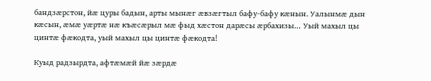бандзæрстон, йæ цуры бадын, арты мынæг æвзæгтыл бафу-бафу кæнын. Уалынмæ дын кæсын, æмæ уæртæ нæ къæсæрыл мæ фыд хæстон дарæсы æрбахизы… Уый махыл цы цинтæ фæкодта, уый махыл цы цинтæ фæкодта!

Куыд радзырдта, афтæмæй йæ зæрдæ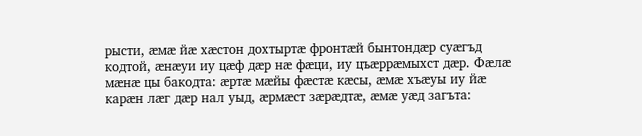рысти, æмæ йæ хæстон дохтыртæ фронтæй бынтондæр суæгъд кодтой, æнæуи иу цæф дæр нæ фæци, иу цъæррæмыхст дæр. Фæлæ мæнæ цы бакодта: æртæ мæйы фæстæ кæсы, æмæ хъæуы иу йæ карæн лæг дæр нал уыд, æрмæст зæрæдтæ, æмæ уæд загъта: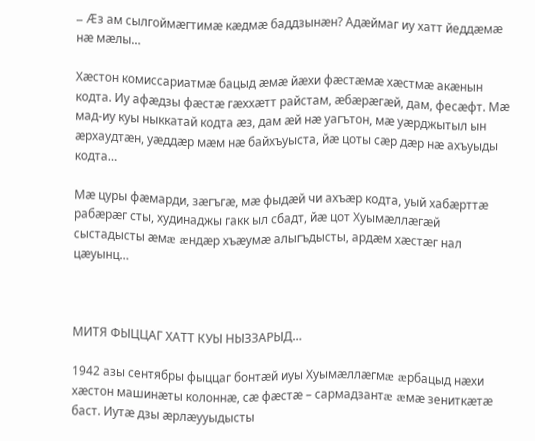– Æз ам сылгоймæгтимæ кæдмæ баддзынæн? Адæймаг иу хатт йеддæмæ нæ мæлы…

Хæстон комиссариатмæ бацыд æмæ йæхи фæстæмæ хæстмæ акæнын кодта. Иу афæдзы фæстæ гæххæтт райстам, æбæрæгæй, дам, фесæфт. Мæ мад-иу куы ныккатай кодта æз, дам æй нæ уагътон, мæ уæрджытыл ын æрхаудтæн, уæддæр мæм нæ байхъуыста, йæ цоты сæр дæр нæ ахъуыды кодта…

Мæ цуры фæмарди, зæгъгæ, мæ фыдæй чи ахъæр кодта, уый хабæрттæ рабæрæг сты, худинаджы гакк ыл сбадт, йæ цот Хуымæллæгæй сыстадысты æмæ æндæр хъæумæ алыгъдысты, ардæм хæстæг нал цæуынц…



МИТЯ ФЫЦЦАГ ХАТТ КУЫ НЫЗЗАРЫД…

1942 азы сентябры фыццаг бонтæй иуы Хуымæллæгмæ æрбацыд нæхи хæстон машинæты колоннæ, сæ фæстæ – сармадзантæ æмæ зениткæтæ баст. Иутæ дзы æрлæууыдысты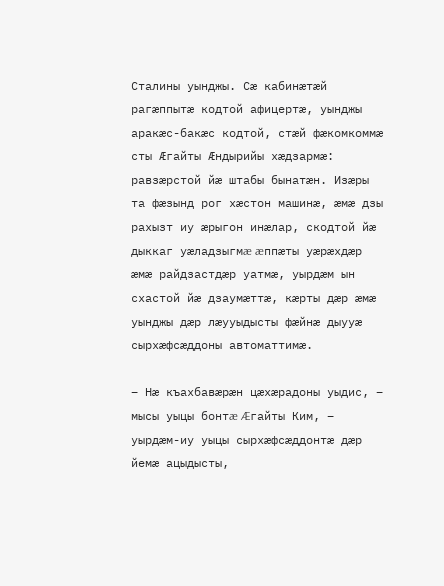Сталины уынджы. Сæ кабинæтæй рагæппытæ кодтой афицертæ, уынджы аракæс-бакæс кодтой, стæй фæкомкоммæ сты Æгайты Æндырийы хæдзармæ:
равзæрстой йæ штабы бынатæн. Изæры та фæзынд рог хæстон машинæ, æмæ дзы рахызт иу æрыгон инæлар, скодтой йæ дыккаг уæладзыгмæ æппæты уæрæхдæр æмæ райдзастдæр уатмæ, уырдæм ын схастой йæ дзаумæттæ, кæрты дæр æмæ уынджы дæр лæууыдысты фæйнæ дыууæ сырхæфсæддоны автоматтимæ.

– Нæ къахбавæрæн цæхæрадоны уыдис, – мысы уыцы бонтæ Æгайты Ким, – уырдæм-иу уыцы сырхæфсæддонтæ дæр йемæ ацыдысты,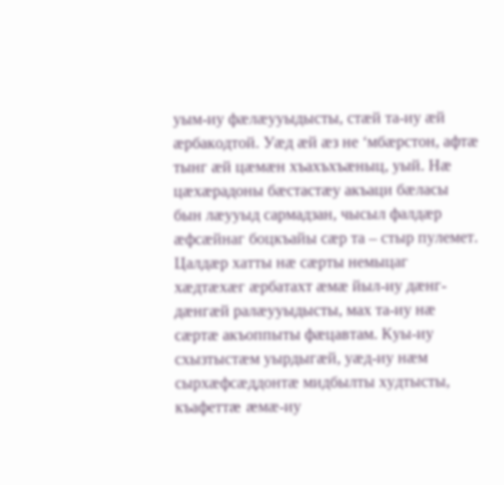уым-иу фæлæууыдысты, стæй та-иу æй æрбакодтой. Уæд æй æз не ‘мбæрстон, афтæ тынг æй цæмæн хъахъхъæныц, уый. Нæ цæхæрадоны бæстастæу акъаци бæласы бын лæууыд сармадзан, чысыл фалдæр æфсæйнаг боцкъайы сæр та – стыр пулемет. Цалдæр хатты нæ сæрты немыцаг хæдтæхæг æрбатахт æмæ йыл-иу дæнг-дæнгæй ралæууыдысты, мах та-иу нæ сæртæ акъоппыты фæцавтам. Куы-иу схызтыстæм уырдыгæй, уæд-иу нæм сырхæфсæддонтæ мидбылты худтысты, къафеттæ æмæ-иу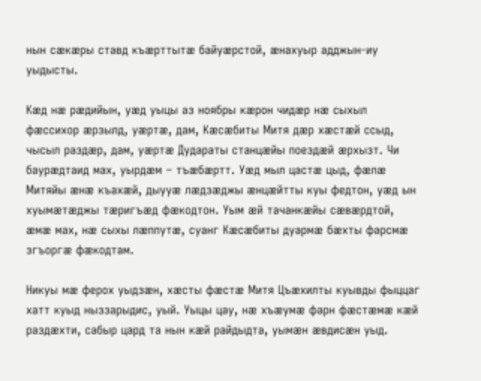нын сæкæры ставд къæрттытæ байуæрстой, æнахуыр адджын-иу уыдысты.

Кæд нæ рæдийын, уæд уыцы аз ноябры кæрон чидæр нæ сыхыл фæссихор æрзылд, уæртæ, дам, Кæсæбиты Митя дæр хæстæй ссыд, чысыл раздæр, дам, уæртæ Дудараты станцæйы поездæй æрхызт. Чи баурæдтаид мах, уырдæм – тъæбæртт. Уæд мыл цастæ цыд, фæлæ Митяйы æнæ къахæй, дыууæ лæдзæджы æнцæйтты куы федтон, уæд ын хуымæтæджы тæригъæд фæкодтон. Уым æй тачанкæйы сæвæрдтой, æмæ мах, нæ сыхы лæппутæ, суанг Кæсæбиты дуармæ бæхты фарсмæ згъоргæ фæкодтам.

Никуы мæ ферох уыдзæн, хæсты фæстæ Митя Цъæхилты куывды фыццаг хатт куыд ныззарыдис, уый. Уыцы цау, нæ хъæумæ фарн фæстæмæ кæй раздæхти, сабыр цард та нын кæй райдыдта, уымæн æвдисæн уыд.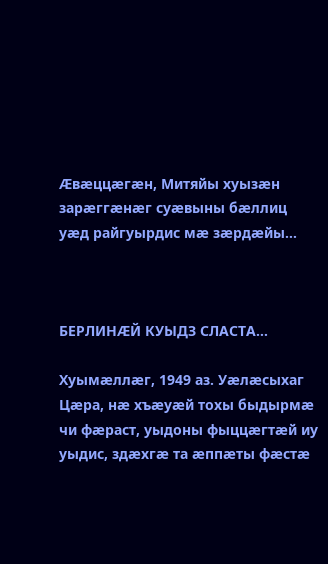Æвæццæгæн, Митяйы хуызæн зарæггæнæг суæвыны бæллиц уæд райгуырдис мæ зæрдæйы…



БЕРЛИНÆЙ КУЫДЗ СЛАСТА…

Хуымæллæг, 1949 аз. Уæлæсыхаг Цæра, нæ хъæуæй тохы быдырмæ чи фæраст, уыдоны фыццæгтæй иу уыдис, здæхгæ та æппæты фæстæ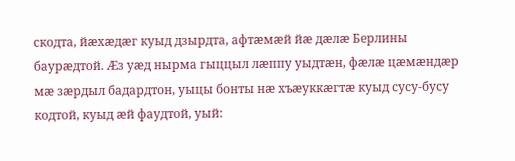скодта, йæхæдæг куыд дзырдта, афтæмæй йæ дæлæ Берлины баурæдтой. Æз уæд нырма гыццыл лæппу уыдтæн, фæлæ цæмæндæр мæ зæрдыл бадардтон, уыцы бонты нæ хъæуккæгтæ куыд сусу-бусу кодтой, куыд æй фаудтой, уый: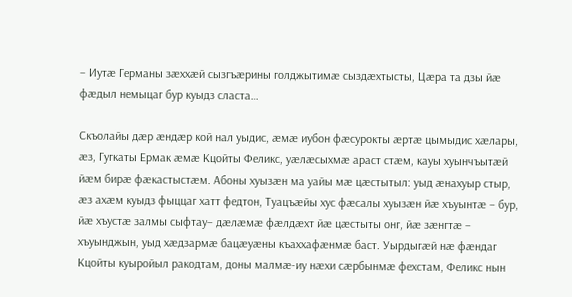– Иутæ Германы зæххæй сызгъæрины голджытимæ сыздæхтысты, Цæра та дзы йæ фæдыл немыцаг бур куыдз сласта…

Скъолайы дæр æндæр кой нал уыдис, æмæ иубон фæсурокты æртæ цымыдис хæлары, æз, Гугкаты Ермак æмæ Кцойты Феликс, уæлæсыхмæ араст стæм, кауы хуынчъытæй йæм бирæ фæкастыстæм. Абоны хуызæн ма уайы мæ цæстытыл: уыд æнахуыр стыр, æз ахæм куыдз фыццаг хатт федтон, Туацъæйы хус фæсалы хуызæн йæ хъуынтæ – бур, йæ хъустæ залмы сыфтау– дæлæмæ фæлдæхт йæ цæстыты онг, йæ зæнгтæ – хъуынджын, уыд хæдзармæ бацæуæны къаххафæнмæ баст. Уырдыгæй нæ фæндаг Кцойты куыройыл ракодтам, доны малмæ-иу нæхи сæрбынмæ фехстам, Феликс нын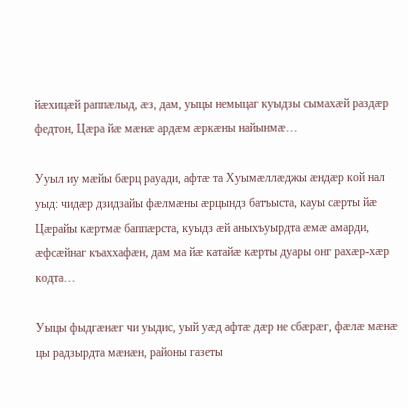йæхицæй раппæлыд, æз, дам, уыцы немыцаг куыдзы сымахæй раздæр федтон, Цæра йæ мæнæ ардæм æркæны найынмæ…

Ууыл иу мæйы бæрц рауади, афтæ та Хуымæллæджы æндæр кой нал уыд: чидæр дзидзайы фæлмæны æрцындз батъыста, кауы сæрты йæ Цæрайы кæртмæ баппæрста, куыдз æй аныхъуырдта æмæ амарди, æфсæйнаг къаххафæн, дам ма йæ катайæ кæрты дуары онг рахæр-хæр кодта…

Уыцы фыдгæнæг чи уыдис, уый уæд афтæ дæр не сбæрæг, фæлæ мæнæ цы радзырдта мæнæн, районы газеты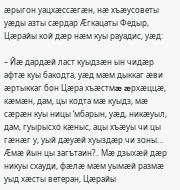æрыгон уацхæссæгæн, нæ хъæусоветы уæды азты сæрдар Æгкацаты Федыр, Цæрайы кой дæр нæм куы рауадис, уæд:

– Йæ дардæй ласт куыдзæн ын чидæр афтæ куы бакодта, уæд мæм дыккаг æви æртыккаг бон Цæра хъæстмæ æрхæццæ, кæмæн, дам, цы кодта мæ куыдз, мæ сæрæн куы ницы ‘мбарын, уæд, никæуыл, дам, гуырысхо кæныс, ацы хъæуы чи цы гæнæг у, уый дæуæй хуыздæр чи зоны… Æмæ йын цы загътаин?.. Мæ дзыхæй дæр никуы схауди, фæлæ мæм уымæй размæ уыд хæсты ветеран, Цæрайы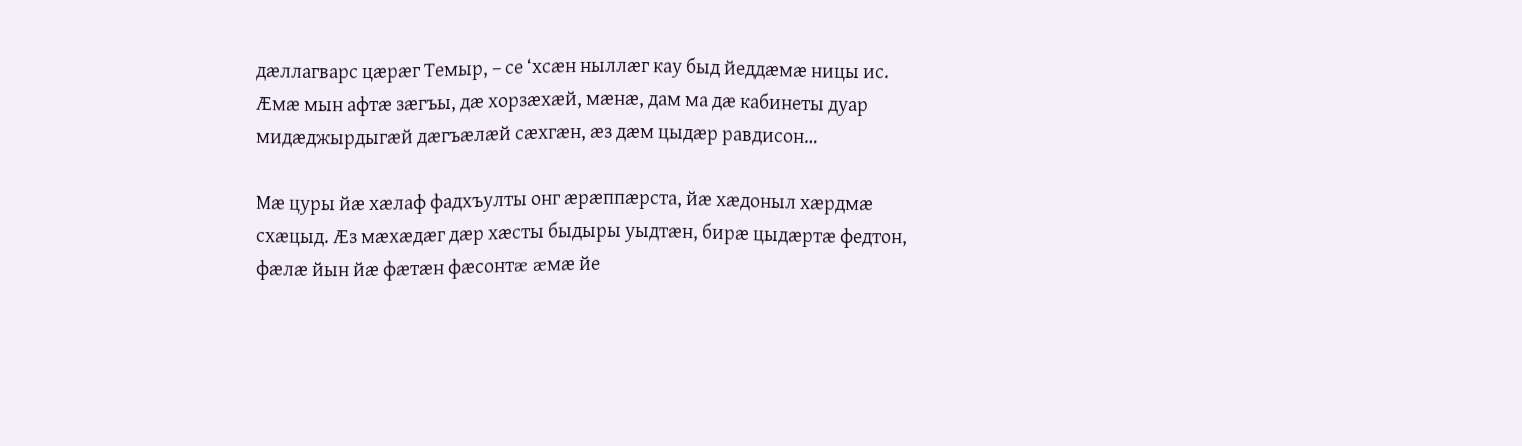дæллагварс цæрæг Темыр, – се ‘хсæн ныллæг кау быд йеддæмæ ницы ис. Æмæ мын афтæ зæгъы, дæ хорзæхæй, мæнæ, дам ма дæ кабинеты дуар мидæджырдыгæй дæгъæлæй сæхгæн, æз дæм цыдæр равдисон…

Мæ цуры йæ хæлаф фадхъулты онг æрæппæрста, йæ хæдоныл хæрдмæ схæцыд. Æз мæхæдæг дæр хæсты быдыры уыдтæн, бирæ цыдæртæ федтон, фæлæ йын йæ фæтæн фæсонтæ æмæ йе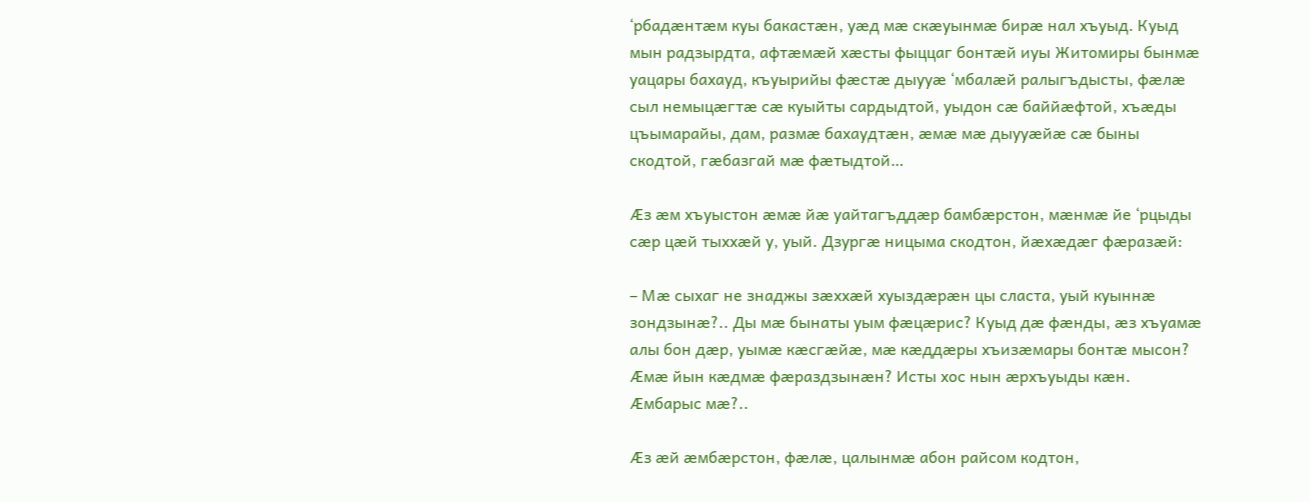‘рбадæнтæм куы бакастæн, уæд мæ скæуынмæ бирæ нал хъуыд. Куыд мын радзырдта, афтæмæй хæсты фыццаг бонтæй иуы Житомиры бынмæ уацары бахауд, къуырийы фæстæ дыууæ ‘мбалæй ралыгъдысты, фæлæ сыл немыцæгтæ сæ куыйты сардыдтой, уыдон сæ баййæфтой, хъæды цъымарайы, дам, размæ бахаудтæн, æмæ мæ дыууæйæ сæ быны скодтой, гæбазгай мæ фæтыдтой…

Æз æм хъуыстон æмæ йæ уайтагъддæр бамбæрстон, мæнмæ йе ‘рцыды сæр цæй тыххæй у, уый. Дзургæ ницыма скодтон, йæхæдæг фæразæй:

– Мæ сыхаг не знаджы зæххæй хуыздæрæн цы сласта, уый куыннæ зондзынæ?.. Ды мæ бынаты уым фæцæрис? Куыд дæ фæнды, æз хъуамæ алы бон дæр, уымæ кæсгæйæ, мæ кæддæры хъизæмары бонтæ мысон? Æмæ йын кæдмæ фæраздзынæн? Исты хос нын æрхъуыды кæн. Æмбарыс мæ?..

Æз æй æмбæрстон, фæлæ, цалынмæ абон райсом кодтон,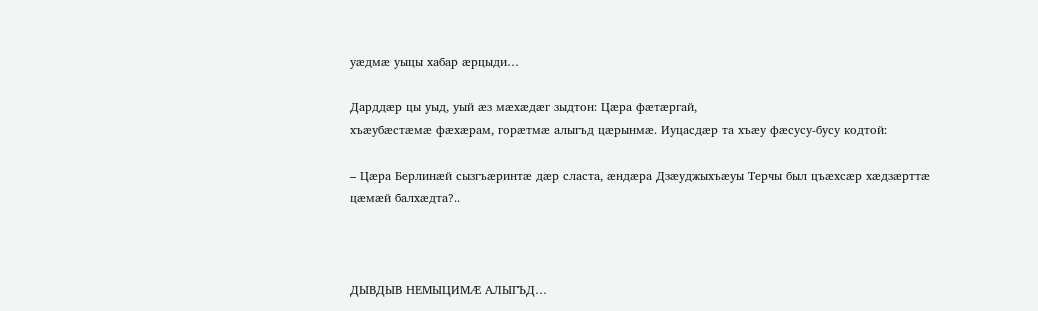уæдмæ уыцы хабар æрцыди…

Дарддæр цы уыд, уый æз мæхæдæг зыдтон: Цæра фæтæргай,
хъæубæстæмæ фæхæрам, горæтмæ алыгъд цæрынмæ. Иуцасдæр та хъæу фæсусу-бусу кодтой:

– Цæра Берлинæй сызгъæринтæ дæр сласта, æндæра Дзæуджыхъæуы Терчы был цъæхсæр хæдзæрттæ цæмæй балхæдта?..



ДЫВДЫВ НЕМЫЦИМÆ АЛЫГЪД…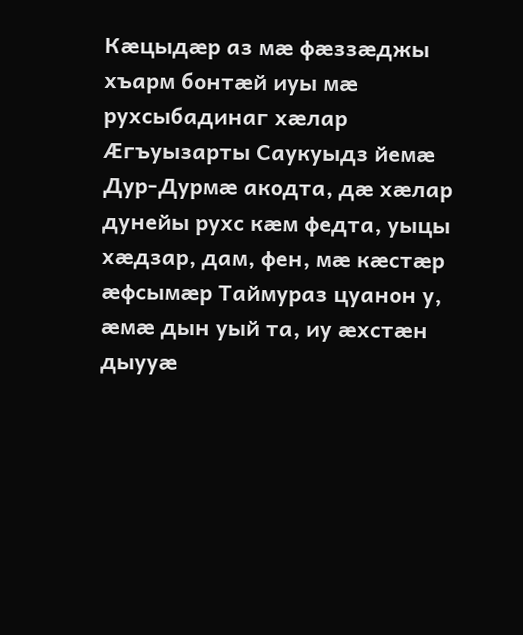Кæцыдæр аз мæ фæззæджы хъарм бонтæй иуы мæ рухсыбадинаг хæлар Æгъуызарты Саукуыдз йемæ Дур-Дурмæ акодта, дæ хæлар дунейы рухс кæм федта, уыцы хæдзар, дам, фен, мæ кæстæр æфсымæр Таймураз цуанон у, æмæ дын уый та, иу æхстæн дыууæ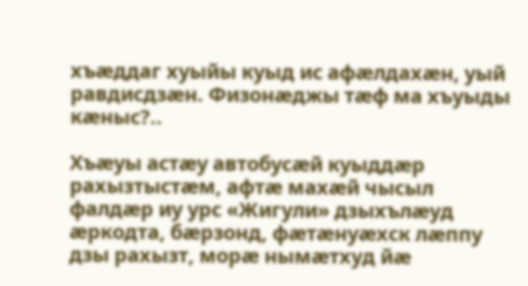хъæддаг хуыйы куыд ис афæлдахæн, уый равдисдзæн. Физонæджы тæф ма хъуыды кæныс?..

Хъæуы астæу автобусæй куыддæр рахызтыстæм, афтæ махæй чысыл фалдæр иу урс «Жигули» дзыхълæуд æркодта, бæрзонд, фæтæнуæхск лæппу дзы рахызт, морæ нымæтхуд йæ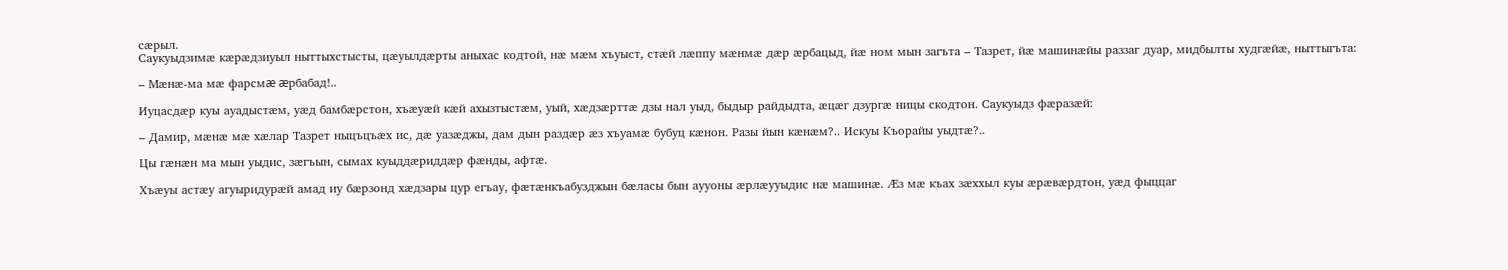сæрыл.
Саукуыдзимæ кæрæдзиуыл ныттыхстысты, цæуылдæрты аныхас кодтой, нæ мæм хъуыст, стæй лæппу мæнмæ дæр æрбацыд, йæ ном мын загъта – Тазрет, йæ машинæйы раззаг дуар, мидбылты худгæйæ, ныттыгъта:

– Мæнæ-ма мæ фарсмæ æрбабад!..

Иуцасдæр куы ауадыстæм, уæд бамбæрстон, хъæуæй кæй ахызтыстæм, уый, хæдзæрттæ дзы нал уыд, быдыр райдыдта, æцæг дзургæ ницы скодтон. Саукуыдз фæразæй:

– Дамир, мæнæ мæ хæлар Тазрет ныцъцъæх ис, дæ уазæджы, дам дын раздæр æз хъуамæ бубуц кæнон. Разы йын кæнæм?.. Искуы Къорайы уыдтæ?..

Цы гæнæн ма мын уыдис, зæгъын, сымах куыддæриддæр фæнды, афтæ.

Хъæуы астæу агуыридурæй амад иу бæрзонд хæдзары цур егъау, фæтæнкъабузджын бæласы бын аууоны æрлæууыдис нæ машинæ. Æз мæ къах зæххыл куы æрæвæрдтон, уæд фыццаг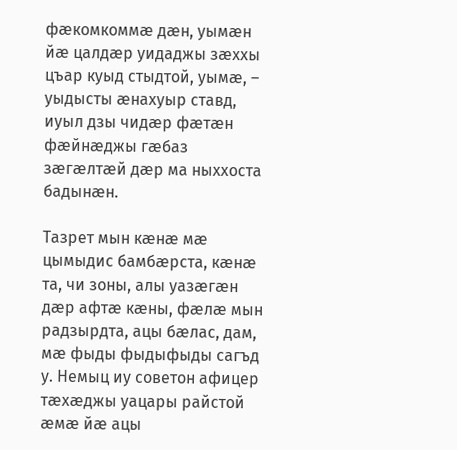фæкомкоммæ дæн, уымæн йæ цалдæр уидаджы зæххы цъар куыд стыдтой, уымæ, – уыдысты æнахуыр ставд, иуыл дзы чидæр фæтæн фæйнæджы гæбаз зæгæлтæй дæр ма ныххоста бадынæн.

Тазрет мын кæнæ мæ цымыдис бамбæрста, кæнæ та, чи зоны, алы уазæгæн дæр афтæ кæны, фæлæ мын радзырдта, ацы бæлас, дам, мæ фыды фыдыфыды сагъд у. Немыц иу советон афицер тæхæджы уацары райстой æмæ йæ ацы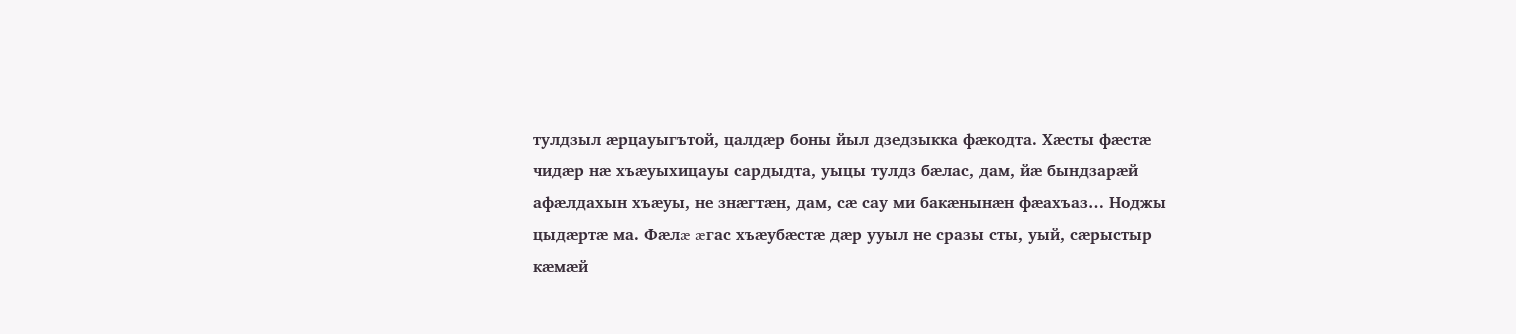тулдзыл æрцауыгътой, цалдæр боны йыл дзедзыкка фæкодта. Хæсты фæстæ чидæр нæ хъæуыхицауы сардыдта, уыцы тулдз бæлас, дам, йæ бындзарæй афæлдахын хъæуы, не знæгтæн, дам, сæ сау ми бакæнынæн фæахъаз… Ноджы цыдæртæ ма. Фæлæ æгас хъæубæстæ дæр ууыл не сразы сты, уый, сæрыстыр кæмæй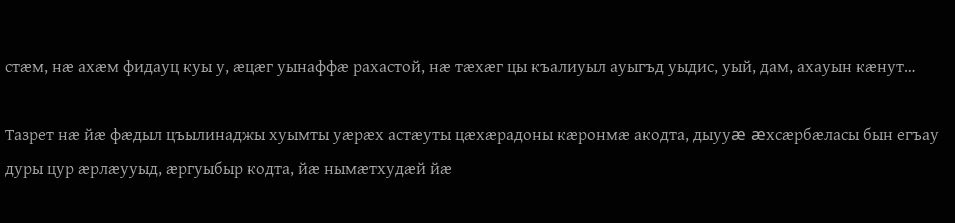стæм, нæ ахæм фидауц куы у, æцæг уынаффæ рахастой, нæ тæхæг цы къалиуыл ауыгъд уыдис, уый, дам, ахауын кæнут…

Тазрет нæ йæ фæдыл цъылинаджы хуымты уæрæх астæуты цæхæрадоны кæронмæ акодта, дыууæ æхсæрбæласы бын егъау дуры цур æрлæууыд, æргуыбыр кодта, йæ нымæтхудæй йæ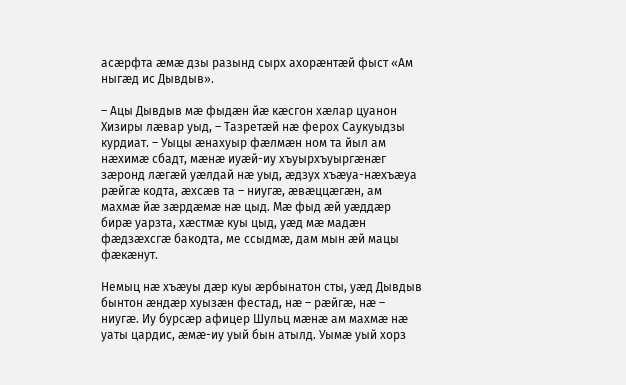асæрфта æмæ дзы разынд сырх ахорæнтæй фыст «Ам ныгæд ис Дывдыв».

– Ацы Дывдыв мæ фыдæн йæ кæсгон хæлар цуанон Хизиры лæвар уыд, – Тазретæй нæ ферох Саукуыдзы курдиат. – Уыцы æнахуыр фæлмæн ном та йыл ам нæхимæ сбадт, мæнæ иуæй-иу хъуырхъуыргæнæг зæронд лæгæй уæлдай нæ уыд, æдзух хъæуа-нæхъæуа рæйгæ кодта, æхсæв та – ниугæ, æвæццæгæн, ам махмæ йæ зæрдæмæ нæ цыд. Мæ фыд æй уæддæр бирæ уарзта, хæстмæ куы цыд, уæд мæ мадæн фæдзæхсгæ бакодта, ме ссыдмæ, дам мын æй мацы фæкæнут.

Немыц нæ хъæуы дæр куы æрбынатон сты, уæд Дывдыв бынтон æндæр хуызæн фестад, нæ – рæйгæ, нæ – ниугæ. Иу бурсæр афицер Шульц мæнæ ам махмæ нæ уаты цардис, æмæ-иу уый бын атылд. Уымæ уый хорз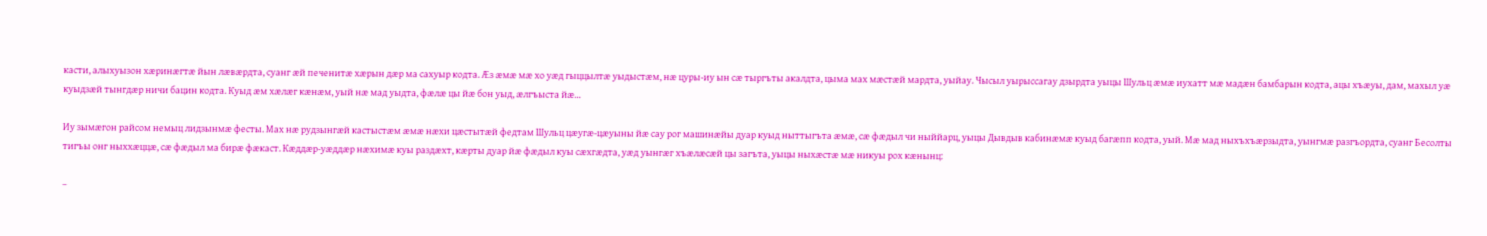касти, алыхуызон хæринæгтæ йын лæвæрдта, суанг æй печенитæ хæрын дæр ма сахуыр кодта. Æз æмæ мæ хо уæд гыццылтæ уыдыстæм, нæ цуры-иу ын сæ тыргъты акалдта, цыма мах мæстæй мардта, уыйау. Чысыл уырыссагау дзырдта уыцы Шульц æмæ иухатт мæ мадæн бамбарын кодта, ацы хъæуы, дам, махыл уæ куыдзæй тынгдæр ничи бацин кодта. Куыд æм хæлæг кæнæм, уый нæ мад уыдта, фæлæ цы йæ бон уыд, æлгъыста йæ…

Иу зымæгон райсом немыц лидзынмæ фесты. Мах нæ рудзынгæй кастыстæм æмæ нæхи цæстытæй федтам Шульц цæугæ-цæуыны йæ сау рог машинæйы дуар куыд ныттыгъта æмæ, сæ фæдыл чи ныййарц, уыцы Дывдыв кабинæмæ куыд багæпп кодта, уый. Мæ мад ныхъхъæрзыдта, уынгмæ разгъордта, суанг Бесолты тигъы онг ныххæццæ, сæ фæдыл ма бирæ фæкаст. Кæддæр-уæддæр нæхимæ куы раздæхт, кæрты дуар йæ фæдыл куы сæхгæдта, уæд уынгæг хъæлæсæй цы загъта, уыцы ныхæстæ мæ никуы рох кæнынц:

–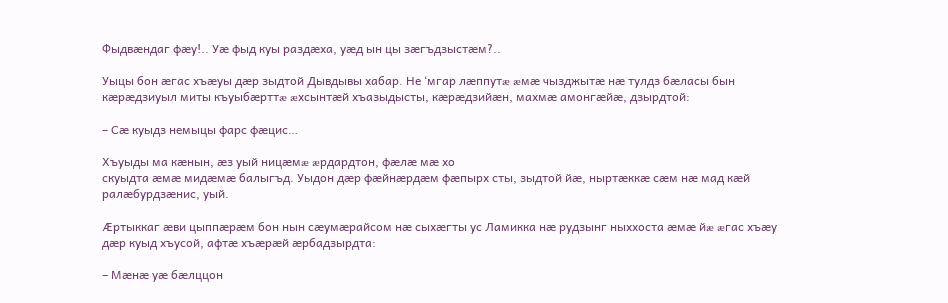Фыдвæндаг фæу!.. Уæ фыд куы раздæха, уæд ын цы зæгъдзыстæм?..

Уыцы бон æгас хъæуы дæр зыдтой Дывдывы хабар. Не ‘мгар лæппутæ æмæ чызджытæ нæ тулдз бæласы бын кæрæдзиуыл миты къуыбæрттæ æхсынтæй хъазыдысты, кæрæдзийæн, махмæ амонгæйæ, дзырдтой:

– Сæ куыдз немыцы фарс фæцис…

Хъуыды ма кæнын, æз уый ницæмæ æрдардтон, фæлæ мæ хо
скуыдта æмæ мидæмæ балыгъд. Уыдон дæр фæйнæрдæм фæпырх сты, зыдтой йæ, ныртæккæ сæм нæ мад кæй ралæбурдзæнис, уый.

Æртыккаг æви цыппæрæм бон нын сæумæрайсом нæ сыхæгты ус Ламикка нæ рудзынг ныххоста æмæ йæ æгас хъæу дæр куыд хъусой, афтæ хъæрæй æрбадзырдта:

– Мæнæ уæ бæлццон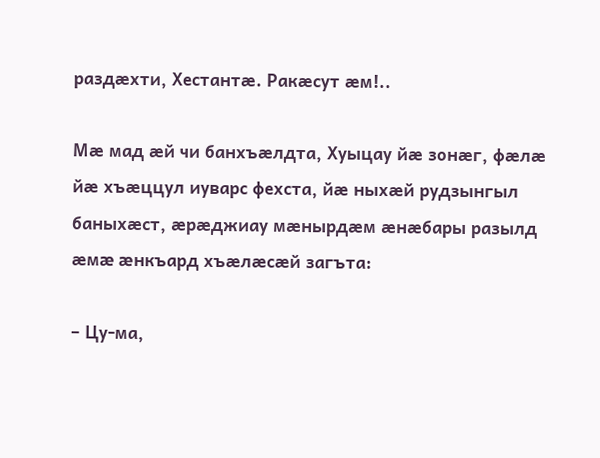раздæхти, Хестантæ. Ракæсут æм!..

Мæ мад æй чи банхъæлдта, Хуыцау йæ зонæг, фæлæ йæ хъæццул иуварс фехста, йæ ныхæй рудзынгыл баныхæст, æрæджиау мæнырдæм æнæбары разылд æмæ æнкъард хъæлæсæй загъта:

– Цу-ма,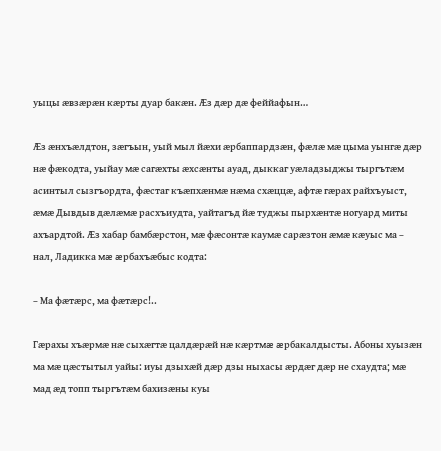уыцы æвзæрæн кæрты дуар бакæн. Æз дæр дæ феййафын…

Æз æнхъæлдтон, зæгъын, уый мыл йæхи æрбаппардзæн, фæлæ мæ цыма уынгæ дæр нæ фæкодта, уыйау мæ сагæхты æхсæнты ауад, дыккаг уæладзыджы тыргътæм асинтыл сызгъордта, фæстаг къæпхæнмæ нæма схæццæ, афтæ гæрах райхъуыст, æмæ Дывдыв дæлæмæ расхъиудта, уайтагъд йæ туджы пырхæнтæ ногуард миты ахъардтой. Æз хабар бамбæрстон, мæ фæсонтæ каумæ сарæзтон æмæ кæуыс ма – нал, Ладикка мæ æрбахъæбыс кодта:

– Ма фæтæрс, ма фæтæрс!..

Гæрахы хъæрмæ нæ сыхæгтæ цалдæрæй нæ кæртмæ æрбакалдысты. Абоны хуызæн ма мæ цæстытыл уайы: иуы дзыхæй дæр дзы ныхасы æрдæг дæр не схаудта; мæ мад æд топп тыргътæм бахизæны куы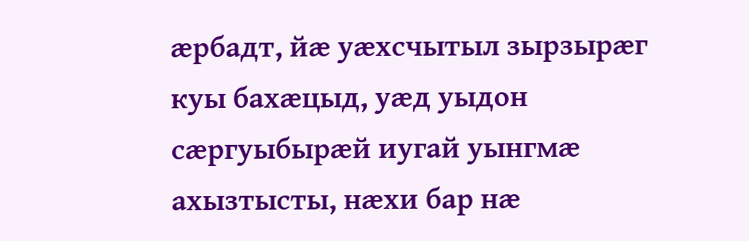æрбадт, йæ уæхсчытыл зырзырæг куы бахæцыд, уæд уыдон сæргуыбырæй иугай уынгмæ ахызтысты, нæхи бар нæ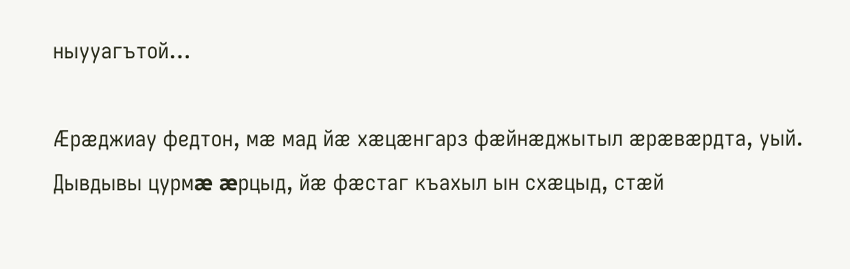ныууагътой…

Æрæджиау федтон, мæ мад йæ хæцæнгарз фæйнæджытыл æрæвæрдта, уый. Дывдывы цурмæ æрцыд, йæ фæстаг къахыл ын схæцыд, стæй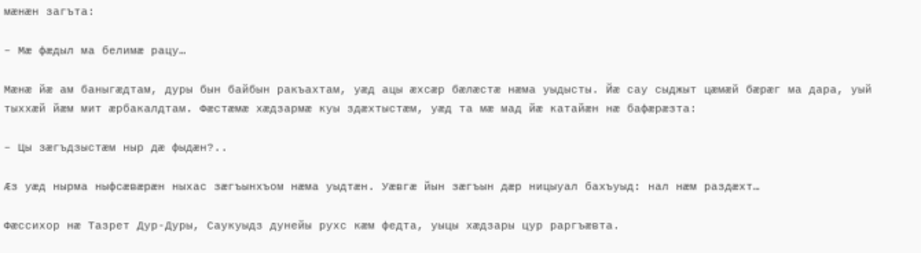мæнæн загъта:

– Мæ фæдыл ма белимæ рацу…

Мæнæ йæ ам баныгæдтам, дуры бын байбын ракъахтам, уæд ацы æхсæр бæлæстæ нæма уыдысты. Йæ сау сыджыт цæмæй бæрæг ма дара, уый тыххæй йæм мит æрбакалдтам. Фæстæмæ хæдзармæ куы здæхтыстæм, уæд та мæ мад йæ катайæн нæ бафæрæзта:

– Цы зæгъдзыстæм ныр дæ фыдæн?..

Æз уæд нырма ныфсæвæрæн ныхас зæгъынхъом нæма уыдтæн. Уæвгæ йын зæгъын дæр ницыуал бахъуыд: нал нæм раздæхт…

Фæссихор нæ Тазрет Дур-Дуры, Саукуыдз дунейы рухс кæм федта, уыцы хæдзары цур раргъæвта.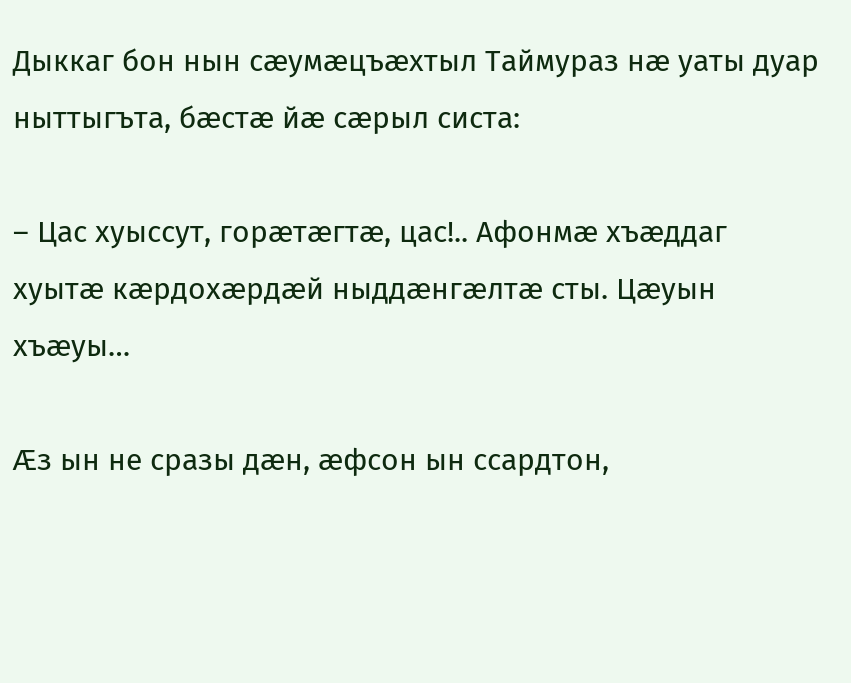Дыккаг бон нын сæумæцъæхтыл Таймураз нæ уаты дуар ныттыгъта, бæстæ йæ сæрыл систа:

– Цас хуыссут, горæтæгтæ, цас!.. Афонмæ хъæддаг хуытæ кæрдохæрдæй ныддæнгæлтæ сты. Цæуын хъæуы…

Æз ын не сразы дæн, æфсон ын ссардтон,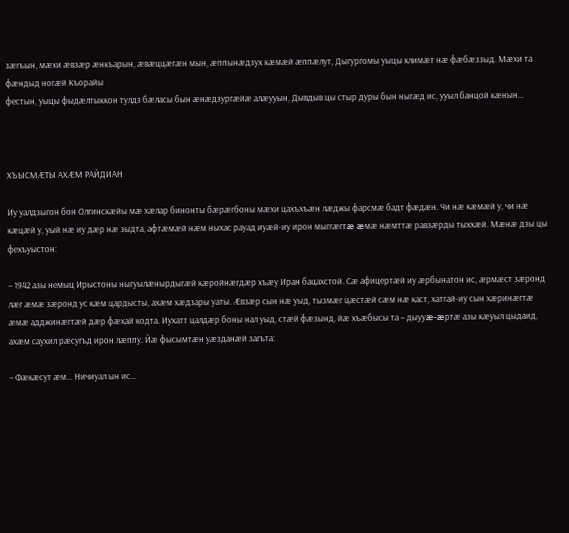зæгъын, мæхи æвзæр æнкъарын, æвæццæгæн мын, æппынæдзух кæмæй æппæлут, Дыгургомы уыцы климæт нæ фæбæззыд. Мæхи та фæндыд ногæй Къорайы
фестын, уыцы фыдæлтыккон тулдз бæласы бын æнæдзургæйæ алæууын, Дывдыв цы стыр дуры бын ныгæд ис, ууыл банцой кæнын…



ХЪЫСМÆТЫ АХÆМ РАЙДИАН

Иу уалдзыгон бон Олгинскæйы мæ хæлар бинонты бæрæгбоны мæхи цахъхъæн лæджы фарсмæ бадт фæдæн. Чи нæ кæмæй у, чи нæ кæцæй у, уый нæ иу дæр нæ зыдта, афтæмæй нæм ныхас рауад иуæй-иу ирон мыггæгтæ æмæ нæмттæ равзæрды тыххæй. Мæнæ дзы цы фехъуыстон:

– 1942 азы немыц Ирыстоны ныгуылæнырдыгæй кæройнæгдæр хъæу Иран бацахстой. Сæ афицертæй иу æрбынатон ис, æрмæст зæронд лæг æмæ зæронд ус кæм цардысты, ахæм хæдзары уаты. Æвзæр сын нæ уыд, тызмæг цæстæй сæм нæ каст, хатгай-иу сын хæринæгтæ æмæ адджинæгтæй дæр фæхай кодта. Иухатт цалдæр боны нал уыд, стæй фæзынд, йæ хъæбысы та – дыууæ-æртæ азы кæуыл цыдаид, ахæм саухил рæсугъд ирон лæппу. Йæ фысымтæн уæзданæй загъта:

– Фæкæсут æм… Ничиуал ын ис…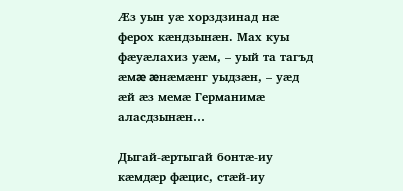Æз уын уæ хорздзинад нæ ферох кæндзынæн. Мах куы фæуæлахиз уæм, – уый та тагъд æмæ æнæмæнг уыдзæн, – уæд æй æз мемæ Германимæ аласдзынæн…

Дыгай-æртыгай бонтæ-иу кæмдæр фæцис, стæй-иу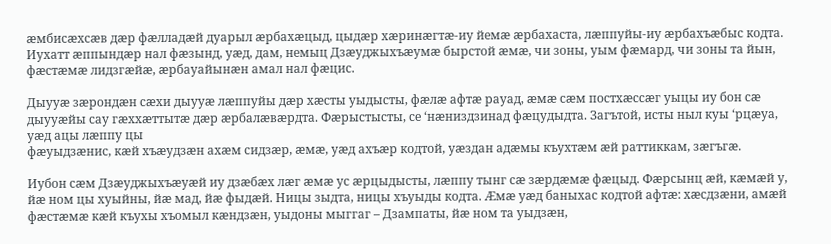æмбисæхсæв дæр фæлладæй дуарыл æрбахæцыд, цыдæр хæринæгтæ-иу йемæ æрбахаста, лæппуйы-иу æрбахъæбыс кодта. Иухатт æппындæр нал фæзынд, уæд, дам, немыц Дзæуджыхъæумæ бырстой æмæ, чи зоны, уым фæмард, чи зоны та йын, фæстæмæ лидзгæйæ, æрбауайынæн амал нал фæцис.

Дыууæ зæрондæн сæхи дыууæ лæппуйы дæр хæсты уыдысты, фæлæ афтæ рауад, æмæ сæм постхæссæг уыцы иу бон сæ дыууæйы сау гæххæттытæ дæр æрбалæвæрдта. Фæрыстысты, се ‘нæниздзинад фæцудыдта. Загътой, исты ныл куы ‘рцæуа, уæд ацы лæппу цы
фæуыдзæнис, кæй хъæудзæн ахæм сидзæр, æмæ, уæд ахъæр кодтой, уæздан адæмы къухтæм æй раттиккам, зæгъгæ.

Иубон сæм Дзæуджыхъæуæй иу дзæбæх лæг æмæ ус æрцыдысты, лæппу тынг сæ зæрдæмæ фæцыд. Фæрсынц æй, кæмæй у, йæ ном цы хуыйны, йæ мад, йæ фыдæй. Ницы зыдта, ницы хъуыды кодта. Æмæ уæд баныхас кодтой афтæ: хæсдзæни, амæй фæстæмæ кæй къухы хъомыл кæндзæн, уыдоны мыггаг – Дзампаты, йæ ном та уыдзæн,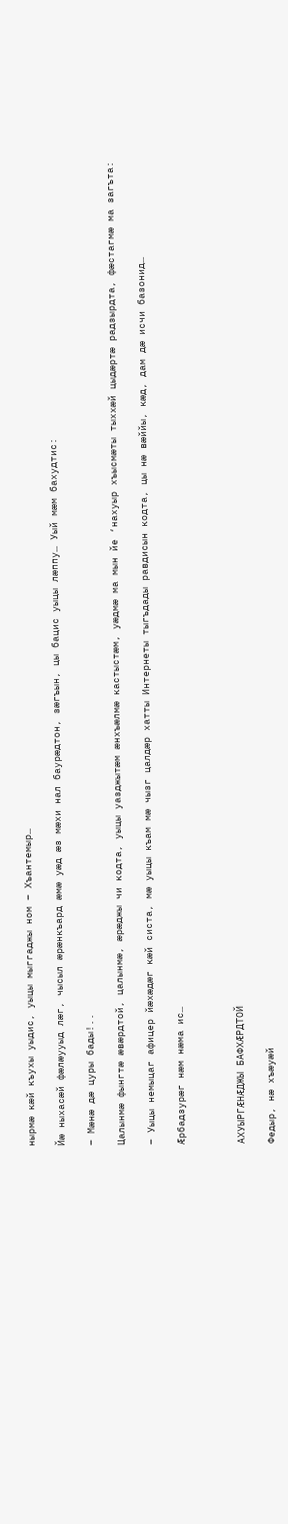нырмæ кæй къухы уыдис, уыцы мыггаджы ном – Хъантемыр…

Йæ ныхасæй фæлæууыд лæг, чысыл æрæнкъард æмæ уæд æз мæхи нал баурæдтон, зæгъын, цы бацис уыцы лæппу… Уый мæм бахудтис:

– Мæнæ дæ цуры бады!..

Цалынмæ фынгтæ æвæрдтой, цалынмæ, æрæджы чи кодта, уыцы уазджытæм æнхъæлмæ кастыстæм, уæдмæ ма мын йе ‘нахуыр хъысмæты тыххæй цыдæртæ радзырдта, фæстагмæ ма загъта:

– Уыцы немыцаг афицер йæхæдæг кæй систа, мæ уыцы къам мæ чызг цалдæр хатты Интернеты тыгъдады равдисын кодта, цы нæ вæййы, кæд, дам дæ исчи базонид…

Æрбадзурæг нæм нæма ис…



АХУЫРГÆНÆДЖЫ БАФХÆРДТОЙ

Федыр, нæ хъæуæй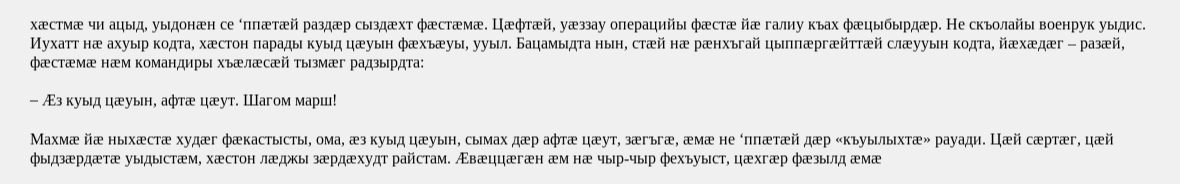хæстмæ чи ацыд, уыдонæн се ‘ппæтæй раздæр сыздæхт фæстæмæ. Цæфтæй, уæззау операцийы фæстæ йæ галиу къах фæцыбырдæр. Не скъолайы военрук уыдис. Иухатт нæ ахуыр кодта, хæстон парады куыд цæуын фæхъæуы, ууыл. Бацамыдта нын, стæй нæ рæнхъгай цыппæргæйттæй слæууын кодта, йæхæдæг – разæй, фæстæмæ нæм командиры хъæлæсæй тызмæг радзырдта:

– Æз куыд цæуын, афтæ цæут. Шагом марш!

Махмæ йæ ныхæстæ худæг фæкастысты, ома, æз куыд цæуын, сымах дæр афтæ цæут, зæгъгæ, æмæ не ‘ппæтæй дæр «къуылыхтæ» рауади. Цæй сæртæг, цæй фыдзæрдæтæ уыдыстæм, хæстон лæджы зæрдæхудт райстам. Æвæццæгæн æм нæ чыр-чыр фехъуыст, цæхгæр фæзылд æмæ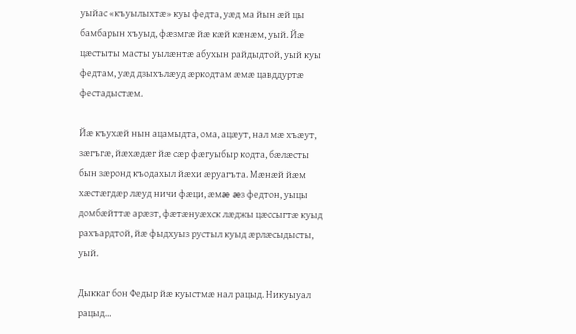уыйас «къуылыхтæ» куы федта, уæд ма йын æй цы бамбарын хъуыд, фæзмгæ йæ кæй кæнæм, уый. Йæ цæстыты масты уылæнтæ абухын райдыдтой, уый куы федтам, уæд дзыхълæуд æркодтам æмæ цавддуртæ фестадыстæм.

Йæ къухæй нын ацамыдта, ома, ацæут, нал мæ хъæут, зæгъгæ, йæхæдæг йæ сæр фæгуыбыр кодта, бæлæсты бын зæронд къодахыл йæхи æруагъта. Мæнæй йæм хæстæгдæр лæуд ничи фæци, æмæ æз федтон, уыцы домбæйттæ арæзт, фæтæнуæхск лæджы цæссыгтæ куыд рахъардтой, йæ фыдхуыз рустыл куыд æрлæсыдысты, уый.

Дыккаг бон Федыр йæ куыстмæ нал рацыд. Никуыуал рацыд…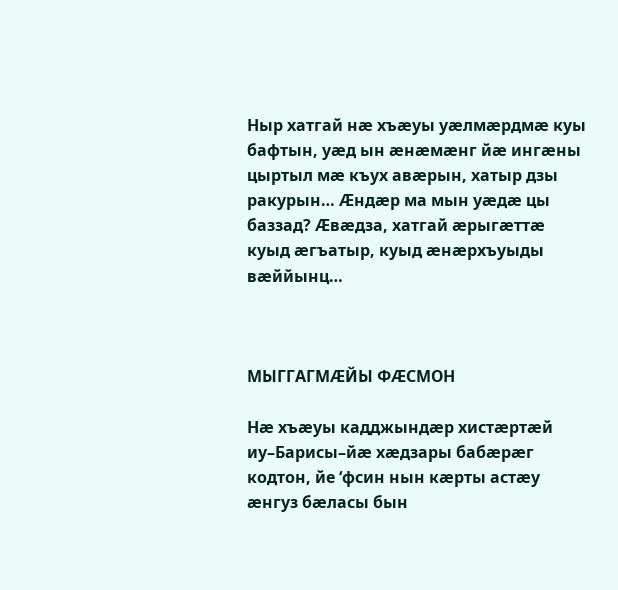Ныр хатгай нæ хъæуы уæлмæрдмæ куы бафтын, уæд ын æнæмæнг йæ ингæны цыртыл мæ къух авæрын, хатыр дзы ракурын… Æндæр ма мын уæдæ цы баззад? Æвæдза, хатгай æрыгæттæ куыд æгъатыр, куыд æнæрхъуыды вæййынц…



МЫГГАГМÆЙЫ ФÆСМОН

Нæ хъæуы кадджындæр хистæртæй иу–Барисы–йæ хæдзары бабæрæг кодтон, йе ‘фсин нын кæрты астæу æнгуз бæласы бын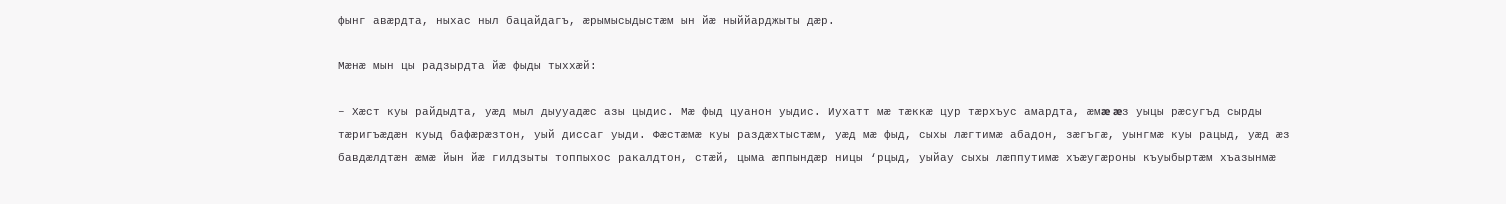фынг авæрдта, ныхас ныл бацайдагъ, æрымысыдыстæм ын йæ ныййарджыты дæр.

Мæнæ мын цы радзырдта йæ фыды тыххæй:

– Хæст куы райдыдта, уæд мыл дыууадæс азы цыдис. Мæ фыд цуанон уыдис. Иухатт мæ тæккæ цур тæрхъус амардта, æмæ æз уыцы рæсугъд сырды тæригъæдæн куыд бафæрæзтон, уый диссаг уыди. Фæстæмæ куы раздæхтыстæм, уæд мæ фыд, сыхы лæгтимæ абадон, зæгъгæ, уынгмæ куы рацыд, уæд æз бавдæлдтæн æмæ йын йæ гилдзыты топпыхос ракалдтон, стæй, цыма æппындæр ницы ‘рцыд, уыйау сыхы лæппутимæ хъæугæроны къуыбыртæм хъазынмæ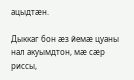ацыдтæн.

Дыккаг бон æз йемæ цуаны нал акуымдтон, мæ сæр риссы,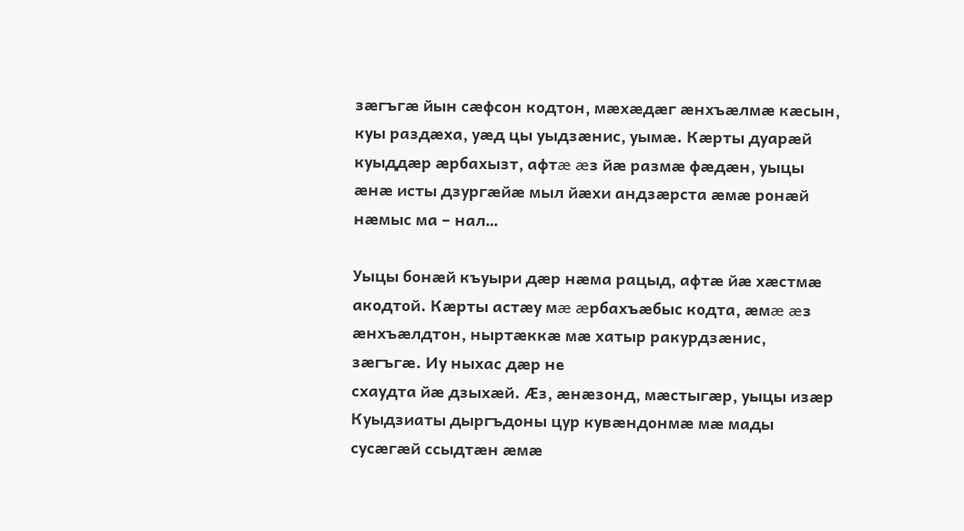зæгъгæ йын сæфсон кодтон, мæхæдæг æнхъæлмæ кæсын, куы раздæха, уæд цы уыдзæнис, уымæ. Кæрты дуарæй куыддæр æрбахызт, афтæ æз йæ размæ фæдæн, уыцы æнæ исты дзургæйæ мыл йæхи андзæрста æмæ ронæй нæмыс ма – нал…

Уыцы бонæй къуыри дæр нæма рацыд, афтæ йæ хæстмæ акодтой. Кæрты астæу мæ æрбахъæбыс кодта, æмæ æз æнхъæлдтон, ныртæккæ мæ хатыр ракурдзæнис, зæгъгæ. Иу ныхас дæр не
схаудта йæ дзыхæй. Æз, æнæзонд, мæстыгæр, уыцы изæр Куыдзиаты дыргъдоны цур кувæндонмæ мæ мады сусæгæй ссыдтæн æмæ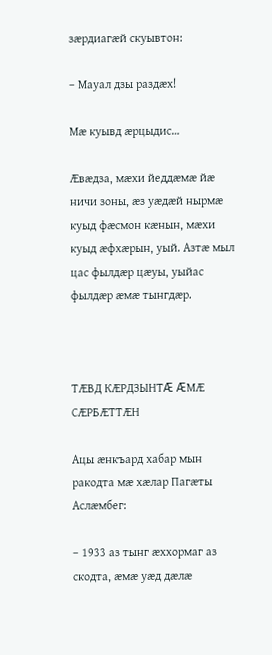зæрдиагæй скуывтон:

– Мауал дзы раздæх!

Мæ куывд æрцыдис…

Æвæдза, мæхи йеддæмæ йæ ничи зоны, æз уæдæй нырмæ куыд фæсмон кæнын, мæхи куыд æфхæрын, уый. Азтæ мыл цас фылдæр цæуы, уыйас фылдæр æмæ тынгдæр.



ТÆВД КÆРДЗЫНТÆ ÆМÆ СÆРБÆТТÆН

Ацы æнкъард хабар мын ракодта мæ хæлар Пагæты Аслæмбег:

– 1933 аз тынг æххормаг аз скодта, æмæ уæд дæлæ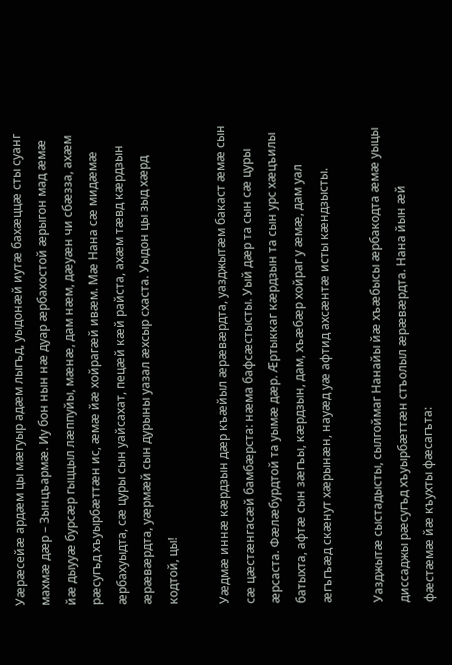Уæрæсейæ ардæм цы мæгуыр адæм лыгъд, уыдонæй иутæ бахæццæ сты суанг махмæ дæр – Зынцъармæ. Иу бон нын нæ дуар æрбахостой æрыгон мад æмæ йæ дыууæ бурсæр гыццыл лæппуйы, мæнæ, дам нæм, дæуæн чи сбæзза, ахæм рæсугъд хъуырбæттæн ис, æмæ йæ хойрагæй ивæм. Мæ Нана сæ мидæмæ æрбахуыдта, сæ цуры сын уайсахат, пецæй кæй райста, ахæм тæвд кæрдзын æрæвæрдта, уæрмæй сын дурыны уазал æхсыр схаста. Уыдон цы зыд хæрд кодтой, цы!

Уæдмæ иннæ кæрдзын дæр къæйыл æрæвæрдта, уазджытæм бакаст æмæ сын сæ цæстæнгасæй бамбæрста: нæма бафсæстысты. Уый дæр та сын сæ цуры æрсаста. Фæлæбурдтой та уымæ дæр. Æртыккаг кæрдзын та сын урс хæцъилы батыхта, афтæ сын зæгъы, кæрдзын, дам, хъæбæр хойраг у æмæ, дам уал æгъгъæд скæнут хæрынæн, науæд уæ афтид ахсæнтæ исты кæндзысты.

Уазджытæ сыстадысты, сылгоймаг Нанайы йæ хъæбысы æрбакодта æмæ уыцы диссаджы рæсугъд хъуырбæттæн стъолыл æрæвæрдта. Нана йын æй фæстæмæ йæ къухты фæсагъта: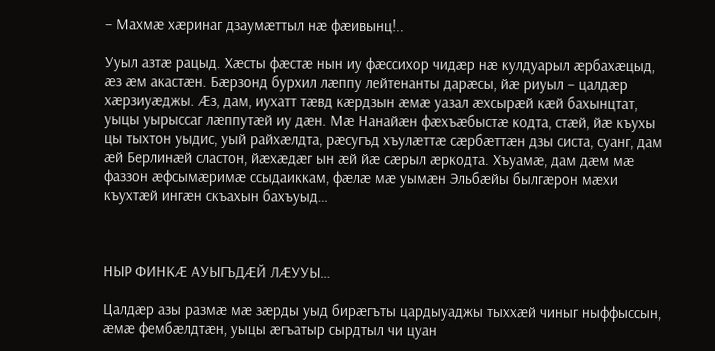– Махмæ хæринаг дзаумæттыл нæ фæивынц!..

Ууыл азтæ рацыд. Хæсты фæстæ нын иу фæссихор чидæр нæ кулдуарыл æрбахæцыд, æз æм акастæн. Бæрзонд бурхил лæппу лейтенанты дарæсы, йæ риуыл – цалдæр хæрзиуæджы. Æз, дам, иухатт тæвд кæрдзын æмæ уазал æхсырæй кæй бахынцтат, уыцы уырыссаг лæппутæй иу дæн. Мæ Нанайæн фæхъæбыстæ кодта, стæй, йæ къухы цы тыхтон уыдис, уый райхæлдта, рæсугъд хъулæттæ сæрбæттæн дзы систа, суанг, дам æй Берлинæй сластон, йæхæдæг ын æй йæ сæрыл æркодта. Хъуамæ, дам дæм мæ фаззон æфсымæримæ ссыдаиккам, фæлæ мæ уымæн Эльбæйы былгæрон мæхи къухтæй ингæн скъахын бахъуыд…



НЫР ФИНКÆ АУЫГЪДÆЙ ЛÆУУЫ…

Цалдæр азы размæ мæ зæрды уыд бирæгъты цардыуаджы тыххæй чиныг ныффыссын, æмæ фембæлдтæн, уыцы æгъатыр сырдтыл чи цуан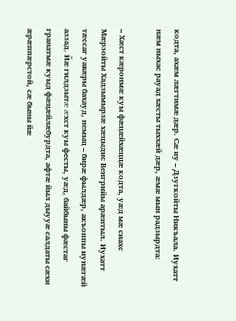кодта, ахæм лæгтимæ дæр. Сæ иу – Дзугкойты Никъала. Иухатт нæм ныхас рауад хæсты тыххæй дæр, æмæ мын радзырдта:

– Хæст кæронмæ куы фæцæйхæццæ кодта, уæд мæ сиахс Мæрзойты Хадзымырзæ хæцыдис Венгрийы арæнтыл. Иухатт тæссаг уавæры бахауд, немыц – бирæ фылдæр, акъоппы иунæгæй аззад. Йæ гилдзытæ æхст куы фесты, уæд, байбыны фæстаг гранатмæ куыд фæцæйлæбурдта, афтæ йыл дыууæ салдаты сæхи æрæппæрстой, сæ быны йæ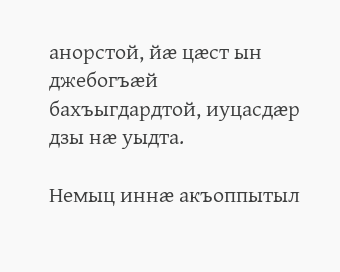анорстой, йæ цæст ын джебогъæй бахъыгдардтой, иуцасдæр дзы нæ уыдта.

Немыц иннæ акъоппытыл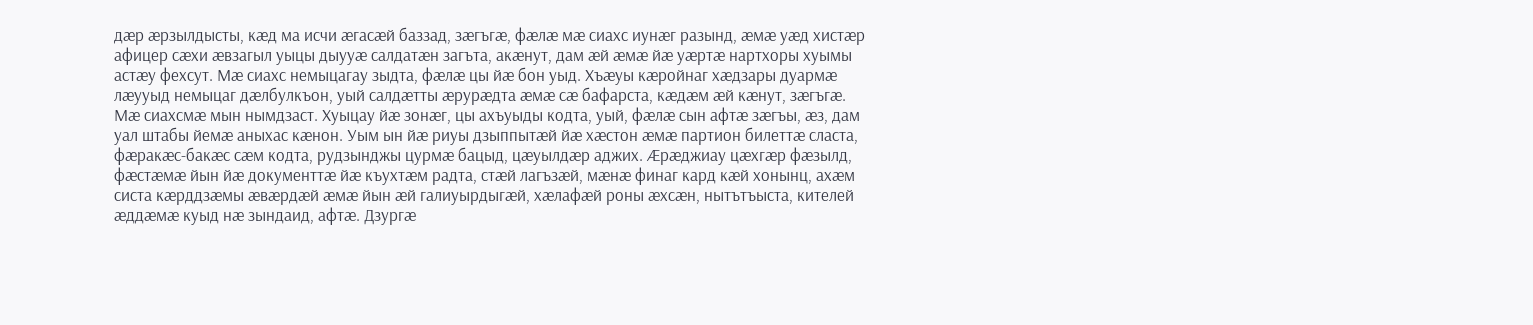дæр æрзылдысты, кæд ма исчи æгасæй баззад, зæгъгæ, фæлæ мæ сиахс иунæг разынд, æмæ уæд хистæр афицер сæхи æвзагыл уыцы дыууæ салдатæн загъта, акæнут, дам æй æмæ йæ уæртæ нартхоры хуымы астæу фехсут. Мæ сиахс немыцагау зыдта, фæлæ цы йæ бон уыд. Хъæуы кæройнаг хæдзары дуармæ лæууыд немыцаг дæлбулкъон, уый салдæтты æрурæдта æмæ сæ бафарста, кæдæм æй кæнут, зæгъгæ. Мæ сиахсмæ мын нымдзаст. Хуыцау йæ зонæг, цы ахъуыды кодта, уый, фæлæ сын афтæ зæгъы, æз, дам уал штабы йемæ аныхас кæнон. Уым ын йæ риуы дзыппытæй йæ хæстон æмæ партион билеттæ сласта, фæракæс-бакæс сæм кодта, рудзынджы цурмæ бацыд, цæуылдæр аджих. Æрæджиау цæхгæр фæзылд, фæстæмæ йын йæ документтæ йæ къухтæм радта, стæй лагъзæй, мæнæ финаг кард кæй хонынц, ахæм систа кæрддзæмы æвæрдæй æмæ йын æй галиуырдыгæй, хæлафæй роны æхсæн, нытътъыста, кителей æддæмæ куыд нæ зындаид, афтæ. Дзургæ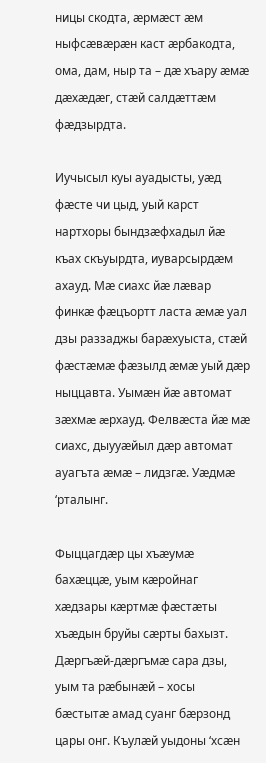ницы скодта, æрмæст æм ныфсæвæрæн каст æрбакодта, ома, дам, ныр та – дæ хъару æмæ дæхæдæг, стæй салдæттæм фæдзырдта.

Иучысыл куы ауадысты, уæд фæсте чи цыд, уый карст нартхоры бындзæфхадыл йæ къах скъуырдта, иуварсырдæм ахауд. Мæ сиахс йæ лæвар финкæ фæцъортт ласта æмæ уал дзы раззаджы барæхуыста, стæй фæстæмæ фæзылд æмæ уый дæр ныццавта. Уымæн йæ автомат зæхмæ æрхауд. Фелвæста йæ мæ сиахс, дыууæйыл дæр автомат ауагъта æмæ – лидзгæ. Уæдмæ ‘рталынг.

Фыццагдæр цы хъæумæ бахæццæ, уым кæройнаг хæдзары кæртмæ фæстæты хъæдын бруйы сæрты бахызт. Дæргъæй-дæргъмæ сара дзы, уым та рæбынæй – хосы бæстытæ амад суанг бæрзонд цары онг. Къулæй уыдоны ‘хсæн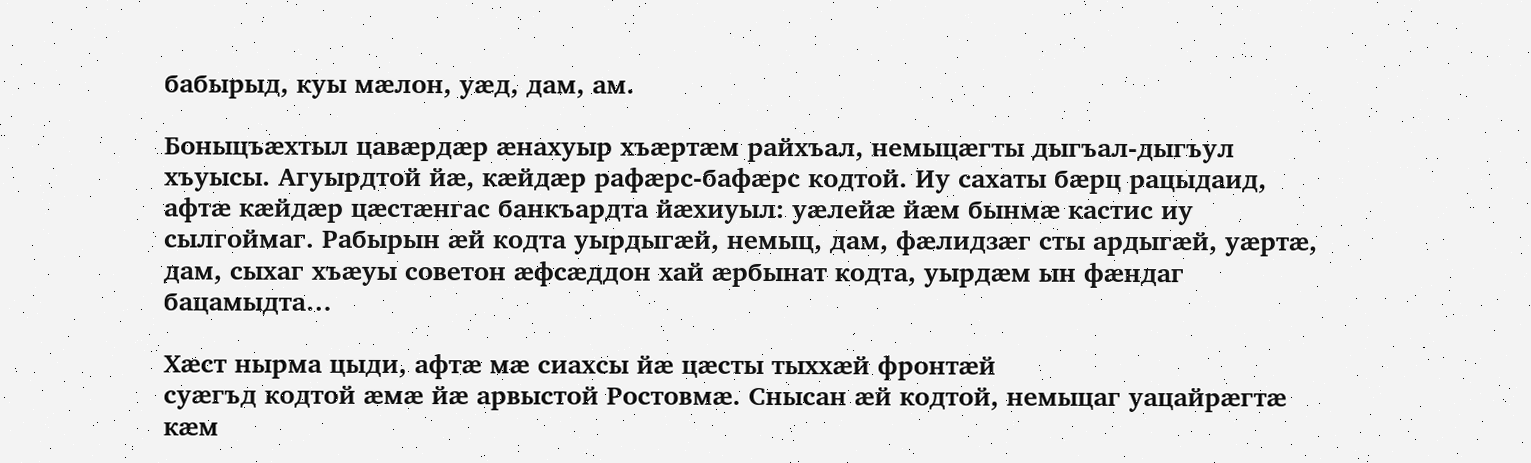бабырыд, куы мæлон, уæд, дам, ам.

Боныцъæхтыл цавæрдæр æнахуыр хъæртæм райхъал, немыцæгты дыгъал-дыгъул хъуысы. Агуырдтой йæ, кæйдæр рафæрс-бафæрс кодтой. Иу сахаты бæрц рацыдаид, афтæ кæйдæр цæстæнгас банкъардта йæхиуыл: уæлейæ йæм бынмæ кастис иу сылгоймаг. Рабырын æй кодта уырдыгæй, немыц, дам, фæлидзæг сты ардыгæй, уæртæ, дам, сыхаг хъæуы советон æфсæддон хай æрбынат кодта, уырдæм ын фæндаг бацамыдта…

Хæст нырма цыди, афтæ мæ сиахсы йæ цæсты тыххæй фронтæй
суæгъд кодтой æмæ йæ арвыстой Ростовмæ. Снысан æй кодтой, немыцаг уацайрæгтæ кæм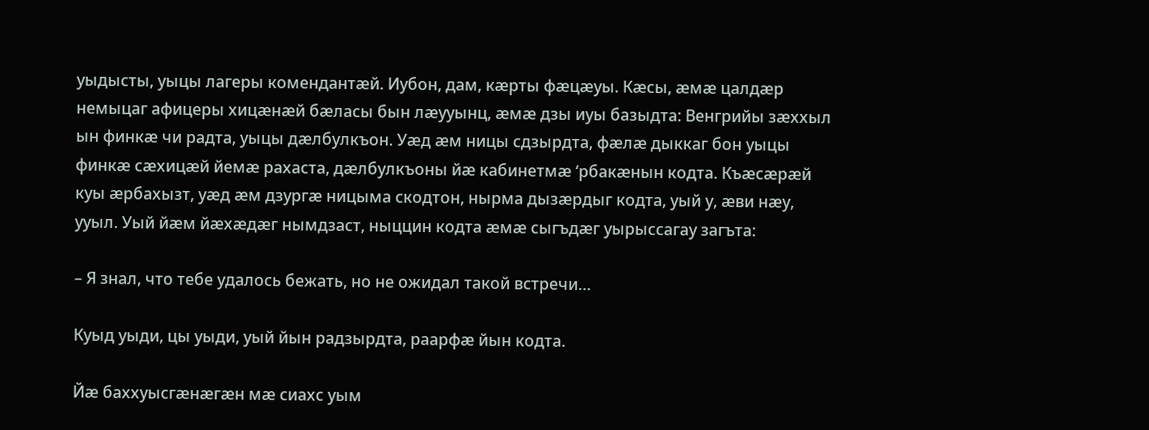уыдысты, уыцы лагеры комендантæй. Иубон, дам, кæрты фæцæуы. Кæсы, æмæ цалдæр немыцаг афицеры хицæнæй бæласы бын лæууынц, æмæ дзы иуы базыдта: Венгрийы зæххыл ын финкæ чи радта, уыцы дæлбулкъон. Уæд æм ницы сдзырдта, фæлæ дыккаг бон уыцы финкæ сæхицæй йемæ рахаста, дæлбулкъоны йæ кабинетмæ ‘рбакæнын кодта. Къæсæрæй куы æрбахызт, уæд æм дзургæ ницыма скодтон, нырма дызæрдыг кодта, уый у, æви нæу, ууыл. Уый йæм йæхæдæг нымдзаст, ныццин кодта æмæ сыгъдæг уырыссагау загъта:

– Я знал, что тебе удалось бежать, но не ожидал такой встречи…

Куыд уыди, цы уыди, уый йын радзырдта, раарфæ йын кодта.

Йæ баххуысгæнæгæн мæ сиахс уым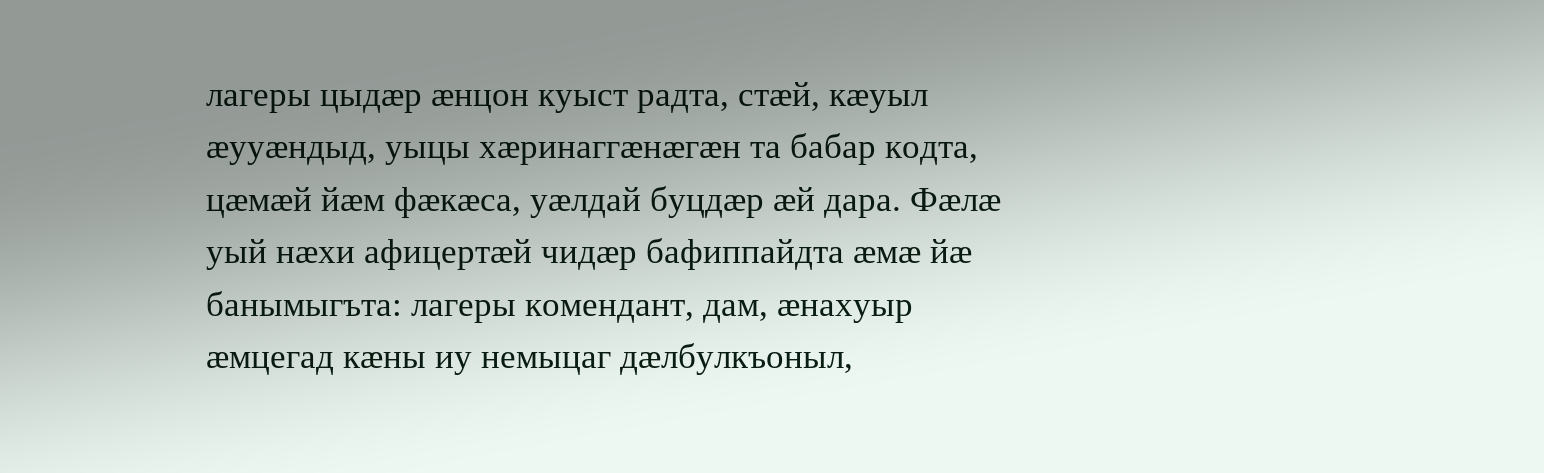лагеры цыдæр æнцон куыст радта, стæй, кæуыл æууæндыд, уыцы хæринаггæнæгæн та бабар кодта, цæмæй йæм фæкæса, уæлдай буцдæр æй дара. Фæлæ уый нæхи афицертæй чидæр бафиппайдта æмæ йæ банымыгъта: лагеры комендант, дам, æнахуыр æмцегад кæны иу немыцаг дæлбулкъоныл,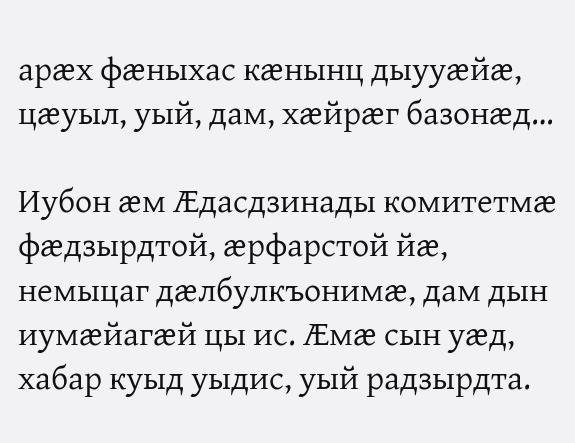арæх фæныхас кæнынц дыууæйæ, цæуыл, уый, дам, хæйрæг базонæд…

Иубон æм Æдасдзинады комитетмæ фæдзырдтой, æрфарстой йæ, немыцаг дæлбулкъонимæ, дам дын иумæйагæй цы ис. Æмæ сын уæд, хабар куыд уыдис, уый радзырдта.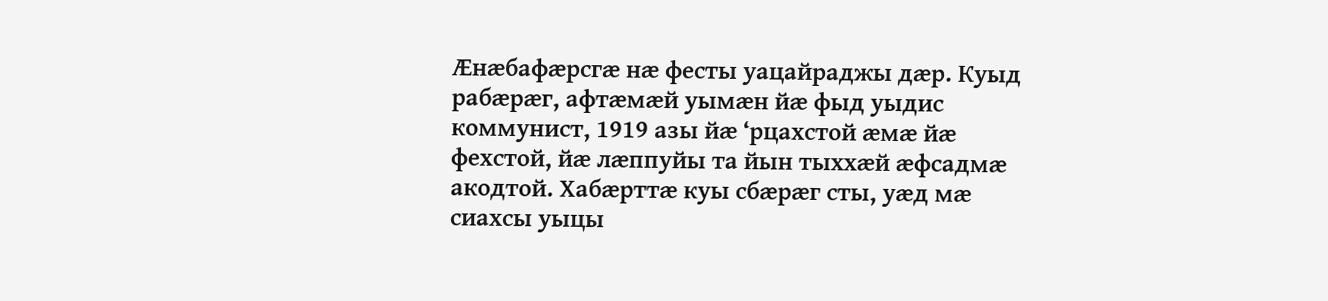Æнæбафæрсгæ нæ фесты уацайраджы дæр. Куыд рабæрæг, афтæмæй уымæн йæ фыд уыдис коммунист, 1919 азы йæ ‘рцахстой æмæ йæ фехстой, йæ лæппуйы та йын тыххæй æфсадмæ акодтой. Хабæрттæ куы сбæрæг сты, уæд мæ сиахсы уыцы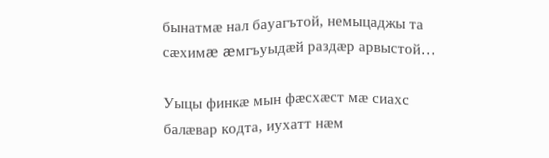бынатмæ нал бауагътой, немыцаджы та сæхимæ æмгъуыдæй раздæр арвыстой…

Уыцы финкæ мын фæсхæст мæ сиахс балæвар кодта, иухатт нæм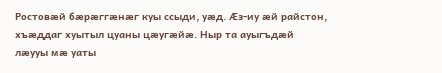Ростовæй бæрæггæнæг куы ссыди, уæд. Æз-иу æй райстон, хъæддаг хуытыл цуаны цæугæйæ. Ныр та ауыгъдæй лæууы мæ уаты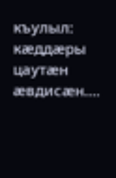къулыл: кæддæры цаутæн æвдисæн….